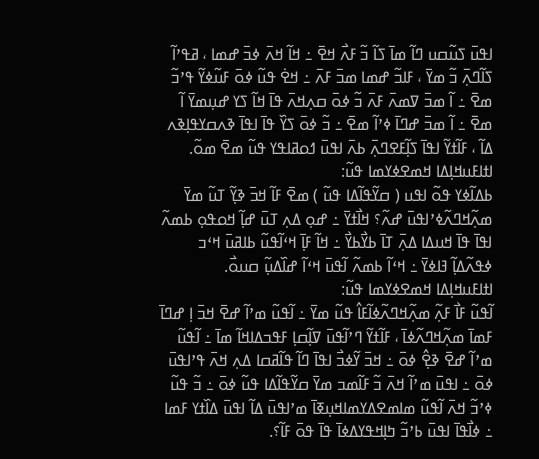ߊߟߎ߫ ߖߎ߬ߛߎ ߣߊ߬ ߘߊ߫ ߖߊ߬ ߏ߬ ߓߍ߯ ߞߐ߫ ߸ ߞߊ߬ ߞߍ߫ ߦߏ߫ ߝߘߊ ، ߥߟߴߊ߬ ߖߊ߬ߣߍ߲߫ ߏ߬ ߘߌ߫ ، ߓߊߏ߬ ߝߘߊ ߘߏ߫ ߓߍ߫ ߸ ߞߐ߭ ߟߎ߬ ߦߋ߫ ߓߎ߬ߦߌ߬ ߟߴߏ߬ ߘߐ߫ ߸ ߊ߬ ߘߏ߫ ߜߘߍ߫ ߓߍ߫ ߏ߬ ߦߋ߫ ߛߍ߲ߞߍ߫ ߟߊ߫ ߞߊ߬ ߖߌ ߝߎ߲ߘߌ߫ ߊ߬ ߘߐ߫ ߸ ߊ߬ ߘߏ߫ ߝߣߊ߫ ߦߴߊ߬ ߘߐ߫ ߸ ߏ߬ ߦߋ߫ ߖߌ߰ ߟߊ߫ ߊߟߊ߫ ߢߍߛߌߟߊ߲ߢߍ ߡߊ߬ ، ߓߊ߬ߙߌ߬ ߊߟߊ߫ ߖߊ߲߬ߓߐߣߍ߲߫ ߕߍ߫ ߊߟߎ߫ ߗߋߥߊߟߌ ߟߎ߬ ߘߐ߫ ߘߋ߬.
ߊߙߊߓߎߞߊ߲ߡߊ ߞߘߐߦߌߘߊ ߟߎ߬:
ߕߡߊ߬ߦߌ ߟߋ߬ ߊߟߎ ( ߛߌ߬ߟߊ߬ߡߊ ߟߎ߬ ) ߘߐ߫ ߓߊ߬ ߞߏ߫ ߢߌ߲߬ ߠߎ߬ ߘߌ߫ ߘߍ߲߬ߞߣߍ߬ߦߴߊߟߎ߫ ߝߍ߬؟ ߞߊ߯ߙߌ߫ ߸ ߝߋ߲ ߡߍ߲ ߠߎ߫ ߝߊ߲߬ ߞߋߟߋ߲ ߕߘߍ߬ ߊߟߊ߫ ߟߊ߫ ߞߎߡߊ ߡߍ߲߫ ߠߊ߫ ߕߌ߯ߕߌ߯ ߸ ߞߊ߬ ߓߊ߲߫ ߞߵߊ߬ߟߎ߬ ߕߊߥߎ߫ ߞߵߏ ߦߟߍ߬ߡߊ߲߬ ߔߊߦߌ߫ ߸ ߞߵߊ߬ ߕߘߍ߬ ߊ߬ߟߎ߫ ߞߵߊ߬ ߝߊ߰ߡߎ߲߬ ߛߎߋ߯.
ߊߙߊߓߎߞߊ߲ߡߊ ߞߘߐߦߌߘߊ ߟߎ߬:
ߊ߬ߟߎ߬ ߓߊ߯ ߓߍ߲߬ ߘߍ߲߬ߞߣߍ߬ߦߊ߬ߓߊ߮ ߟߎ߬ ߘߌ߫ ߸ ߊ߬ߟߎ߬ ߘߴߊ߬ ߝߐ߫ ߞߏ߫ ߊ߲ ߝߣߊ߫ ߓߘߊ߫ ߘߍ߲߬ߞߣߍ߬ߦߊ߫ ، ߓߊ߬ߙߌ߬ ߣߴߊ߬ߟߎ߫ ߜߊ߲߬ߛߊ߲ ߓߟߏߡߊߞߊ߬ ߘߊ߫ ߸ ߊ߬ߟߎ߬ ߘߴߊ߬ ߝߐ߫ ߢߐ߲߮ ߦߋ߫ ߸ ߞߏ߫ ߌ߬ߦߏ߯ ߊߟߊ߫ ߣߊ߬ ߟߊ߬ߥߛߊ ߡߍ߲ ߞߍ߫ ߟߴߊߟߎ߫ ߦߋ߫ ߸ ߊߟߎ߫ ߘߴߊ߬ ߞߍ߫ ߏ߬ ߓߊ߬ߘߏ ߘߌ߫ ߛߌ߬ߟߊ߬ߡߊ ߟߎ߬ ߦߋ߫ ߸ ߏ߬ ߟߎ߬ ߦߴߏ߬ ߞߍ߫ ߊ߬ߟߎ߬ ߘߊߘߐߡߌߘߊߞߎ߲ߧߊ߫ ߘߴߊߟߎ߫ ߡߊ߬ ߊߟߎ߫ ߡߊ߰ߙߌ ߓߘߊ ߸ ߦߊ߯ߟߊ߫ ߊߟߎ߫ ߕߴߏ߬ ߤߊ߲ߞߟߌߡߦߊ߫ ߟߊ߫ ߟߋ߫ ߓߊ߬؟.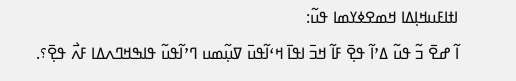ߊߙߊߓߎߞߊ߲ߡߊ ߞߘߐߦߌߘߊ ߟߎ߬:
ߊ߬ ߝߐ߫ ߏ߬ ߟߎ߬ ߡߴߊ߬ ߟߐ߲߫ ߓߊ߬ ߞߏ߫ ߊߟߊ߫ ߞߵߊ߬ߟߎ߫ ߜߎ߲߬ߘߎ ߣߴߊ߬ߟߎ߬ ߟߊߒߞߣߍߡߊ ߓߍ߯ ߟߐ߲߫؟.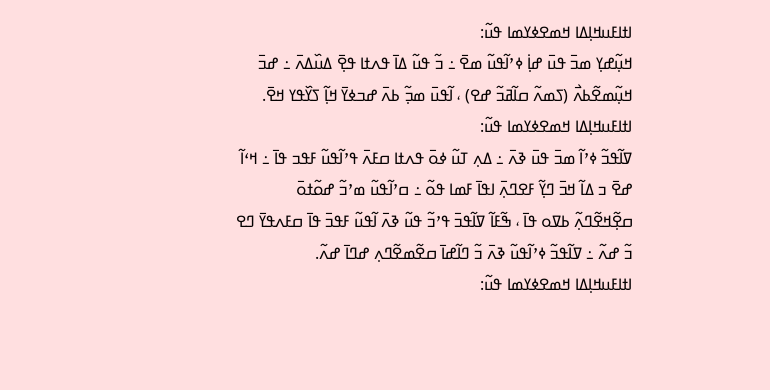ߊߙߊߓߎߞߊ߲ߡߊ ߞߘߐߦߌߘߊ ߟߎ߬:
ߞߎ߲߬ߝߌ߲ ߘߏ߫ ߟߎ߫ ߝߊ߲߭ ߦߴߊ߬ߟߎ߬ ߘߐ߫ ߸ ߏ߬ ߟߎ߬ ߡߊ߫ ߟߍߙߊ ߟߐ߲߫ ߡߎ߰ߡߍ߫ ߸ ߝߏ߫ ߞߎ߲߬ߘߐ߬ߕߍ߯ (ߖߘߍ߬ ߛߊ߬ߥߏ߬ ߝߐ) ، ߊ߬ߟߎ߫ ߘߏ߲߬ ߕߍ߫ ߝߏߦߌ߫ ߞߊ߲߬ ߖߌ߰ߟߌ ߞߐ߫.
ߊߙߊߓߎߞߊ߲ߡߊ ߞߘߐߦߌߘߊ ߟߎ߬:
ߜߊ߬ߟߏ߬ ߦߴߊ߬ ߘߏ߫ ߟߎ߫ ߢߍ߫ ߸ ߡߍ߲ ߠߎ߬ ߦߋ߫ ߟߍߙߊ ߛߓߍ߫ ߟߴߊ߬ߟߎ߬ ߓߟߏ ߟߊ߫ ߸ ߞߵߊ߬ ߝߐ߫ ߏ ߡߊ߬ ߞߏ߫ ߣߌ߲߬ ߓߐߣߍ߲߫ ߊߟߊ߫ ߓߘߊ ߟߋ߬ ߸ ߛߴߊ߬ߟߎ߬ ߘߴߏ߬ ߝߋ߬ߙߋ߫ ߛߐ߲߬ߞߐ߬ߣߍ߲߬ ߕߜߋ ߟߊ߫ ، ߒ߬ߓߊ߬ ߜߊ߬ߟߏ߫ ߟߴߏ߬ ߟߎ߬ ߢߍ߫ ߊ߬ߟߎ߬ ߓߟߏ߫ ߟߊ߫ ߛߓߍߟߌ߫ ߣߐ ߏ߬ ߝߍ߬ ߸ ߜߊ߬ߟߏ߬ ߦߴߊ߬ߟߎ߬ ߢߍ߫ ߏ߬ ߣߊ߬ߝߊ߫ ߛߐ߬ߘߐ߬ߣߍ߲ ߝߣߊ߫ ߝߍ߬.
ߊߙߊߓߎߞߊ߲ߡߊ ߞߘߐߦߌߘߊ ߟߎ߬: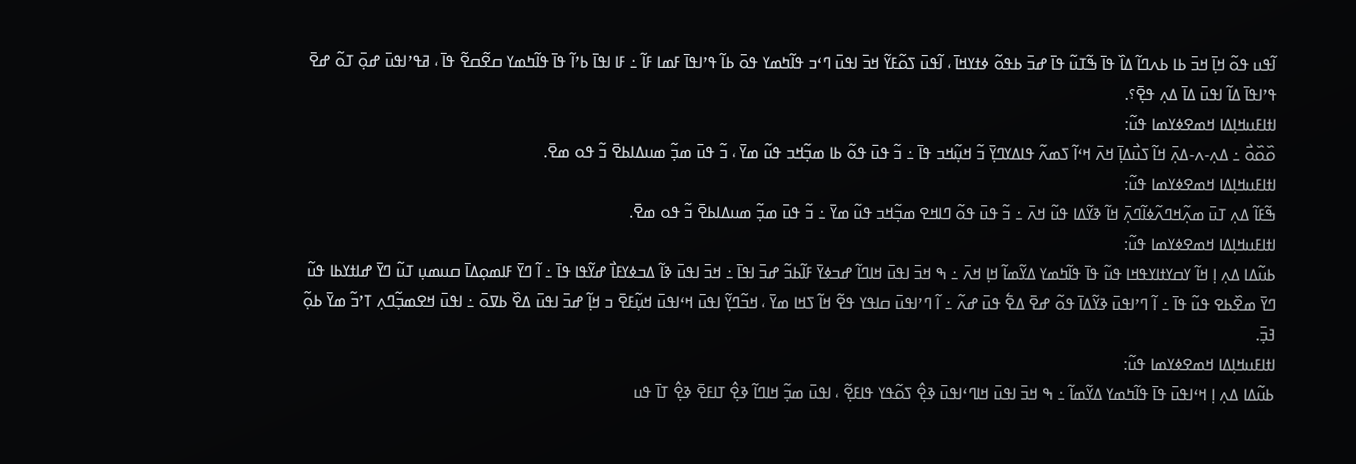ߊ߬ߟߎ ߟߋ߬ ߞߊ߲߫ ߞߏ߫ ߕߊ ߕߍߣߊ߬ ߡߊ߰ ߟߊ߫ ߒ߬ߠߎ߬ ߟߊ߫ ߝߏ߫ ߕߟߋ߬ ߦߙߌߞߊ߫ ، ߊ߬ߟߎ߫ ߖߋ߬ߓߌ߬ ߞߏ߫ ߊߟߎ߫ ߣߵߏ ߟߊ߬ߤߘߌ ߟߋ߫ ߕߊ߬ ߟߴߊߟߊ߫ ߓߘߊ ߓߊ߬ ߸ ߓߊ ߊߟߊ߫ ߕߴߊ߬ ߟߊ߫ ߟߊ߬ߤߘߌ ߛߐ߬ߛߐ߬ ߟߊ߫ ، ߥߟߴߊߟߎ߫ ߝߋ߲߫ ߠߋ߬ ߝߐ߫ ߟߴߊߟߊ߫ ߡߊ߬ ߊߟߎ߫ ߡߊ߫ ߡߍ߲ ߟߐ߲߫؟.
ߊߙߊߓߎߞߊ߲ߡߊ ߞߘߐߦߌߘߊ ߟߎ߬:
ߋ߰ߋ߰ߋ߯ ߸ ߡߍ߲-ߍ-ߡߍ߲߫ ߞߊ߬ ߖߎ߯ߡߊ߲߫ ߞߍ߫ ߞߵߊ߬ ߖߘߍ߬ ߟߊߡߌߣߌ߲߫ ߏ߬ ߞߎ߲߬ߞߏ ߟߊ߫ ߸ ߏ߬ ߟߎ߫ ߟߋ߬ ߕߊ ߘߏ߲߬ߞߏ ߟߎ߬ ߘߌ߫ ، ߏ߬ ߟߎ߫ ߘߏ߲߬ ߘߎߡߊߕߐ߫ ߏ߬ ߟߋ ߘߐ߫.
ߊߙߊߓߎߞߊ߲ߡߊ ߞߘߐߦߌߘߊ ߟߎ߬:
ߒ߬ߓߊ߬ ߡߍ߲ ߠߎ߫ ߘߍ߲߬ߞߣߍ߬ߦߊ߬ߣߍ߲߫ ߞߊ߬ ߢߌ߬ߡߊ ߟߎ߬ ߞߍ߫ ߸ ߏ߬ ߟߎ߫ ߟߋ߬ ߣߊߞߐ ߘߏ߲߬ߞߏ ߟߎ߬ ߘߌ߫ ߸ ߏ߬ ߟߎ߫ ߘߏ߲߬ ߘߎߡߊߕߐ߫ ߏ߬ ߟߋ ߘߐ߫.
ߊߙߊߓߎߞߊ߲ߡߊ ߞߘߐߦߌߘߊ ߟߎ߬:
ߕߎ߬ߡߊ ߡߍ߲ ߊ߲ ߞߊ߬ ߌߛߌߙߊߌߟߞߊ ߟߎ߬ ߟߊ߫ ߟߊ߬ߤߘߌ ߡߌ߬ߘߊ߬ ߞߊ߲ ߞߍ߫ ߸ ߒ ߞߏ߫ ߊߟߎ߫ ߞߊߣߊ߬ ߝߏߦߌ߫ ߓߊ߬ߕߏ߬ ߝߏ߫ ߊߟߊ߫ ߸ ߞߏ߫ ߊߟߎ߫ ߢߊ߬ ߡߏߦߌߓߊ߯ ߝߌ߬ߟߊ ߟߊ߫ ߸ ߊ߬ ߣߌ߫ ߓߊߘߋ߲ߡߊ߫ ߛߎߘߎ߲ ߠߎ߬ ߣߌ߫ ߝߊߙߌߕߊ ߟߎ߬ ߣߌ߫ ߘߐ߰ߕߐ ߟߎ߬ ߟߊ߫ ߸ ߊ߬ ߣߴߊߟߎ߫ ߢߌ߬ߡߊ߫ ߟߋ߬ ߝߐ߫ ߡߐ߱ ߟߎ߫ ߝߍ߬ ߸ ߊ߬ ߣߴߊߟߎ߫ ߛߊߟߌ ߟߐ߬ ߞߊ߬ ߖߞߊ ߘߌ߫ ، ߞߏ߬ߣߌ߲߬ ߊߟߎ߫ ߞߵߊߟߎ߫ ߞߎ߲߬ߓߐ߫ ߏ ߞߊ߲߬ ߝߏ߫ ߊߟߎ߫ ߡߐ߰ ߕߜߋ߫ ߸ ߊߟߎ߫ ߞߐߘߏ߲߬ߣߍ߲ ߠߴߏ߬ ߘߌ߫ ߕߋ߲߬ ߔߏ߲߫.
ߊߙߊߓߎߞߊ߲ߡߊ ߞߘߐߦߌߘߊ ߟߎ߬:
ߕߎ߬ߡߊ ߡߍ߲ ߊ߲ ߞߵߊߟߎ߫ ߟߊ߫ ߟߊ߬ߤߘߌ ߡߌ߬ߘߊ߬ ߸ ߒ ߞߏ߫ ߊߟߎ߫ ߞߊߣߵߊߟߎ߫ ߢߐ߲߮ ߖߋ߬ߟߌ ߟߊߓߐ߲߬ ، ߊߟߎ߫ ߘߏ߲߬ ߞߊߣߊ߬ ߢߐ߲߮ ߠߊߓߐ߫ ߢߐ߲߮ ߠߊ߫ ߟߎ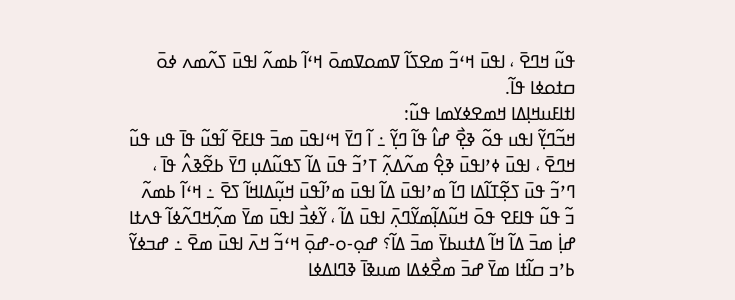ߟߎ߬ ߞߣߐ߫ ، ߊߟߎ߫ ߞߵߏ߬ ߘߐߖߊ߬ ߜߘߋߜߘߋ߫ ߞߵߊ߬ ߕߘߍ߬ ߊߟߎ߫ ߖߍ߬ߘߍ ߦߋ߫ ߛߙߋߦߊ ߟߊ߬.
ߊߙߊߓߎߞߊ߲ߡߊ ߞߘߐߦߌߘߊ ߟߎ߬:
ߞߏ߬ߣߌ߲߬ ߊߟߎ ߟߋ߬ ߢߐ߲߯ ߝߊ߮ ߟߊ߬ ߣߌ߲߬ ߸ ߊ߬ ߣߌ߫ ߞߵߊߟߎ߫ ߘߏ߫ ߟߊߓߐ߫ ߊ߬ߟߎ߬ ߟߊ߫ ߟߎ ߟߎ߬ ߞߣߐ߫ ، ߊߟߎ߫ ߦߴߊߟߎ߫ ߢߐ߲߮ ߘߍ߬ߡߍ߲߬ ߠߴߏ߬ ߟߎ߫ ߡߊ߬ ߖߟߎ߬ߡߎ߲ ߣߌ߫ ߕߐ߬ߢߍ߮ ߟߊ߫ ، ߣߴߏ߬ ߟߎ߫ ߖߐ߲߬ߠߊ߬ߡߊ ߣߊ߬ ߘߴߊߟߎ߫ ߡߊ߬ ߊߟߎ߫ ߘߴߊ߬ߟߎ߫ ߞߎ߲߬ߡߊߞߊ߬ ߖߐ߫ ߸ ߞߵߊ߬ ߕߘߍ߬ ߏ߬ ߟߎ߬ ߟߊߓߐ ߟߋ߫ ߞߎ߬ߡߊ߲߬ߘߌ߬ߣߍ߲߫ ߊߟߎ߫ ߡߊ߬ ، ߌ߬ߦߏ߯ ߊߟߎ߫ ߘߌ߫ ߘߍ߲߬ߞߣߍ߬ߦߊ߬ ߟߍߙߊ ߝߊ߲߭ ߘߏ߫ ߡߊ߬ ߞߊ߬ ߡߙߎߕߌ߫ ߘߏ߫ ߡߊ߬؟ ߝߋ߲-ߋ-ߝߋ߲߫ ߞߵߏ߬ ߞߍ߫ ߊߟߎ߫ ߘߐ߫ ߸ ߝߏߦߌ߬ ߕߴߏ ߛߊ߬ߙߊ ߘߌ߫ ߝߏ߫ ߘߐ߯ߦߡߊ ߘߎߢߊ߫ ߢߣߊߡߦߊ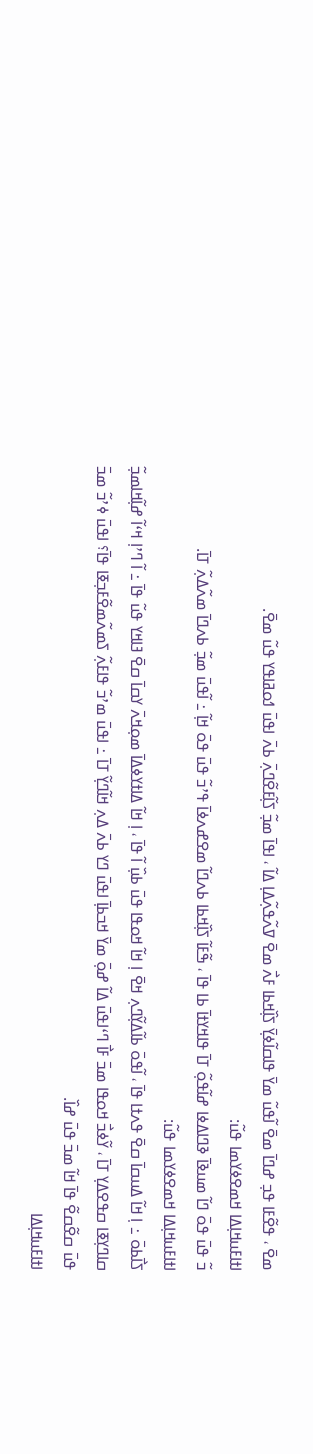ߘߐ߫ ، ߟߐ߬ߓߊ ߟߏ߲ ߝߣߊ߫ ߘߐ߫ ߊ߬ߟߎ߬ ߘߌ߫ ߟߊߛߊ߬ߦߌ߲߫ ߖߊ߲߰ߞߕߊ ߓߍ߯ ߘߐ߫ ߜߍ߬ߟߍ߲߬ߡߊ߲ ߡߊ߬ ، ߊߟߊ߫ ߘߏ߲߬ ߖߊ߲߬ߓߐ߬ߣߍ߲߫ ߕߍ߫ ߊߟߎ߫ ߗߋߥߊߟߌ ߟߎ߬ ߘߐ߫.
ߊߙߊߓߎߞߊ߲ߡߊ ߞߘߐߦߌߘߊ ߟߎ߬:
ߏ߬ ߟߎ߫ ߟߋ߫ ߣߊ߬ ߘߎߢߊ߫ ߢߣߊߡߦߊ ߝߊ߬ߟߋ߲߬ ߠߊ߫ ߟߊߞߌߙߊ߫ ߕߊ ߟߊ߫ ، ߒ߬ߓߊ߬ ߖߊ߲߰ߞߕߊ ߕߍߣߊ߬ ߘߐߝߍߦߊ߫ ߟߴߏ߬ ߟߎ߫ ߟߋ߫ ߞߊ߲߬ ߸ ߊ߬ߟߎ߫ ߘߏ߲߬ ߕߍߣߊ߫ ߘߍ߬ߡߍ߲߬ ߠߊ߫.
ߊߙߊߓߎߞߊ߲ߡߊ ߞߘߐߦߌߘߊ ߟߎ߬:
ߖߊ߯ߕߋ߫ ߸ ߊ߲ ߞߊ߬ ߡߎߛߊ߫ ߛߐ߫ ߟߍߙߊ ߟߊ߫ ، ߊ߬ߟߋ߫ ߕߊ߬ߡߌ߲߬ߣߍ߲ ߞߐ߫ ߊ߲ ߞߊ߬ ߞߋߟߊ ߟߎ߫ ߕߎ߲߰ ߊ߬ ߟߊ߫ ، ߊ߲ ߞߊ߬ ߡߊߙߌߦߡߊ߫ ߘߋ߲ߞߍ߫ ߌߛߊ߫ ߛߐ߫ ߔߊߞߌ ߟߎ߬ ߟߊ߫ ߸ ߊ߬ ߣߴߊ߲ ߞߵߊ߬ ߝߊ߲߬ߞߊߘߏ߲߬ ߛߊߣߌ߲ߧߊ ߛߟߐߡߌ߲ ߠߊ߫ ، ߌ߬ߦߏ߯ ߞߋߟߊ ߘߏ߫ ߓߊ߯ ߣߵߊߟߎ߫ ߡߊ߬ ߝߋ߲߫ ߘߌ߫ ߞߏߕߊ߲߫ ߊߟߎ߫ ߣߌ ߕߍ߫ ߡߍ߲ ߞߊ߬ߣߌ߲߬ ߠߊ߫ ߸ ߊߟߎ߫ ߘߴߏ߬ ߟߊߓߍ߲߬ ߖߘߍ߬ߘߐ߬ߓߏ߲ߧߊ ߟߊ߫؟ ߊߟߎ߫ ߦߴߏ߬ ߘߏ߫ ߟߎ߫ ߛߐ߬ߛߐ߬ ߟߊ߫ ߞߊ߬ ߘߏ߫ ߟߎ߫ ߝߊ߰.
ߊߙߊߓߎߞߊ߲ߡߊ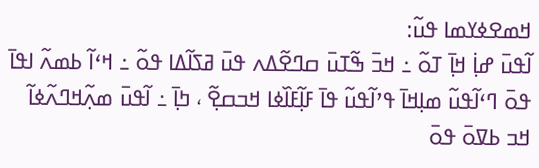ߞߘߐߦߌߘߊ ߟߎ߬:
ߊ߬ߟߎ߫ ߝߊ߲߭ ߞߊ߲߫ ߠߋ߬ ߸ ߞߏ߫ ߒ߬ߠߎ߫ ߛߣߐ߬ߡߍ ߟߎ߫ ߥߖߊ߬ߡߊ ߟߋ߬ ߸ ߞߵߊ߬ ߕߘߍ߬ ߊߟߊ߫ ߟߋ߫ ߣߵߊ߬ߟߎ߬ ߘߊ߲ߞߊ߫ ߟߴߊ߬ߟߎ߬ ߟߊ߫ ߓߊ߲߬ߓߊ߰ߦߊ ߞߏߛߐ߲߬ ، ߤߊ߲߫ ߸ ߊ߬ߟߎ߫ ߘߍ߲߬ߞߣߍ߬ߦߊ߬ ߞߏ ߕߜߋ߫ ߟߋ߫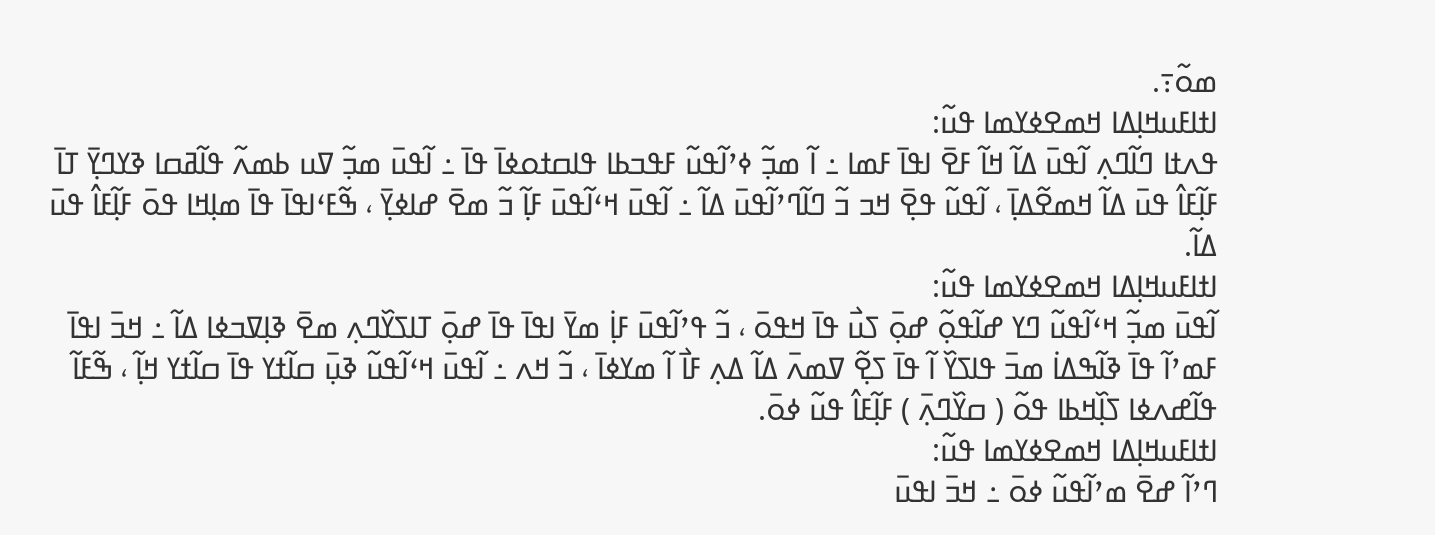ߘߋ߬߹.
ߊߙߊߓߎߞߊ߲ߡߊ ߞߘߐߦߌߘߊ ߟߎ߬:
ߟߍߙߊ ߣߊ߬ߣߍ߲ ߊ߬ߟߎ߫ ߡߊ߬ ߞߊ߬ ߓߐ߫ ߊߟߊ߫ ߓߘߊ ߸ ߊ߬ ߘߏ߲߬ ߦߴߊ߬ߟߎ߬ ߓߟߏߕߊ ߟߊߛߙߋߦߊ߫ ߟߊ߫ ߸ ߊ߬ߟߎ߫ ߘߏ߲߬ ߜߎ ߕߘߍ߬ ߟߊ߬ߥߛߊ ߢߌߣߌ߲߫ ߠߊ߫ ߓߊ߲߬ߓߊ߮ ߟߎ߫ ߡߊ߬ ߞߘߐ߬ߡߊ߲߫ ، ߊ߬ߟߎ߬ ߟߐ߲߫ ߞߏ ߏ߬ ߣߊ߬ߣߴߊ߬ߟߎ߫ ߡߊ߬ ߸ ߊ߬ߟߎ߫ ߞߵߊ߬ߟߎ߫ ߓߊ߲߬ ߏ߬ ߘߐ߫ ߝߊߦߌ߲߫ ، ߒ߬ߓߵߊߟߊ߫ ߟߊ߫ ߘߊ߲ߞߊ ߟߋ߫ ߓߊ߲߬ߓߊ߮ ߟߎ߫ ߡߊ߬.
ߊߙߊߓߎߞߊ߲ߡߊ ߞߘߐߦߌߘߊ ߟߎ߬:
ߊ߬ߟߎ߫ ߘߏ߲߬ ߞߵߊ߬ߟߎ߬ ߣߌ ߝߊ߬ߟߋ߲߬ ߝߋ߲߫ ߖߎ߯ ߟߊ߫ ߞߟߋ߫ ، ߏ߬ ߟߴߊ߬ߟߎ߫ ߓߊ߲߭ ߘߌ߫ ߊߟߊ߫ ߟߊ߫ ߝߋ߲߫ ߠߊߖߌ߰ߣߍ߲ ߘߐ߫ ߢߊ߲ߜߏߦߊ ߡߊ߬ ߸ ߞߏ߫ ߊߟߊ߫ ߓߘߴߊ߬ ߟߊ߫ ߢߊ߬ߒߡߊ߭ ߘߏ߫ ߟߊߖߌ߰ ߊ߬ ߟߊ߫ ߖߐ߲߬ ߜߘߍ߫ ߡߊ߬ ߡߍ߲ ߓߊ߯ ߊ߬ ߘߌߦߊ߫ ، ߏ߬ ߞߍ ߸ ߊ߬ߟߎ߫ ߞߵߊ߬ߟߎ߬ ߢߎ߲߫ ߛߊ߬ߙߌ ߟߊ߫ ߛߊ߬ߙߌ ߞߊ߲߬ ، ߒ߬ߓߊ߬ ߟߊ߬ߝߍߦߊ ߖߊ߲߰ߞߕߊ ߟߋ߬ ( ߛߌ߰ߣߍ߲߫ ) ߓߊ߲߬ߓߊ߮ ߟߎ߬ ߦߋ߫.
ߊߙߊߓߎߞߊ߲ߡߊ ߞߘߐߦߌߘߊ ߟߎ߬:
ߣߴߊ߬ ߝߐ߫ ߘߴߊ߬ߟߎ߬ ߦߋ߫ ߸ ߞߏ߫ ߊߟߎ߫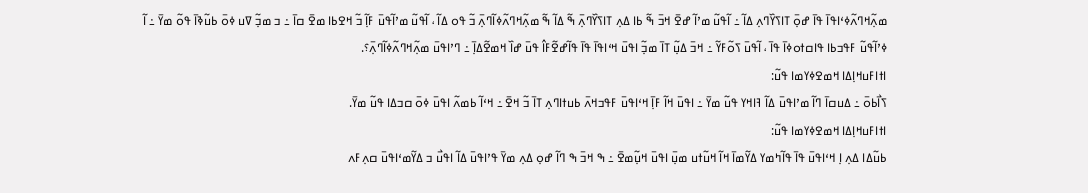ߘߍ߲߬ߞߣߍ߬ߦߵߊߟߊ߫ ߟߊ߫ ߝߋ߲߫ ߠߊߖߌ߰ߣߍ߲ ߡߊ߬ ߸ ߊ߬ߟߎ߬ ߘߴߊ߬ ߝߐ߫ ߞߏ߫ ߒ߬ ߕߊ ߡߍ߲ ߠߊߖߌ߰ߣߍ߲߫ ߒ߬ ߡߊ߬ ߒ߬ ߘߍ߲߬ߞߣߍ߬ߦߊ߬ߣߍ߲߫ ߏ߬ ߟߋ ߡߊ߬ ، ߊ߬ߟߎ߬ ߘߴߊ߬ߟߎ߫ ߓߊ߲߬ ߏ߬ ߞߐߕߊ ߘߐ߫ ߛߊ߫ ߸ ߏ ߘߏ߲߬ ߜߎ ߦߋ߫ ߕߎ߬ߢߊ߫ ߟߋ߬ ߘߌ߫ ߸ ߊ߬ ߦߴߊ߬ߟߎ߬ ߓߟߏߕߊ ߟߊߛߙߋߦߊ߫ ߟߊ߫ ، ߊ߬ߟߎ߫ ߖߋ߬ߓߌ߬ ߸ ߞߏ߫ ߡߎ߲߬ ߠߊ߫ ߘߏ߲߬ ߊߟߎ߫ ߞߵߊߟߊ߫ ߟߊ߫ ߟߊ߬ߝߐ߬ߓߊ߮ ߟߎ߫ ߝߊ߰ ߞߘߐ߬ߡߊ߲߫ ߸ ߣߴߊߟߎ߫ ߘߍ߲߬ߞߣߍ߬ߦߊ߬ߣߍ߲߫؟.
ߊߙߊߓߎߞߊ߲ߡߊ ߞߘߐߦߌߘߊ ߟߎ߬:
ߖߊ߯ߕߋ߫ ߸ ߡߎߛߊ߫ ߣߊ߬ ߘߴߊߟߎ߫ ߡߊ߬ ߔߊߞߌ ߟߎ߬ ߘߌ߫ ߸ ߊߟߎ߫ ߞߊ߬ ߓߊ߲߫ ߞߵߊߟߎ߫ ߓߟߏߞߍ߫ ߕߎߙߊߣߍ߲ ߠߊ߫ ߏ߬ ߞߐ߫ ߸ ߞߵߊ߬ ߕߘߍ߬ ߊߟߎ߫ ߦߋ߫ ߛߏߡߊ ߟߎ߬ ߘߌ߫.
ߊߙߊߓߎߞߊ߲ߡߊ ߞߘߐߦߌߘߊ ߟߎ߬:
ߕߎ߬ߡߊ ߡߍ߲ ߊ߲ ߞߵߊߟߎ߫ ߟߊ߫ ߟߊ߬ߤߘߌ ߡߌ߬ߘߊ߫ ߞߊ߬ ߞߎ߬ߙߎ ߘߎ߲߫ ߊߟߎ߫ ߞߎ߲߬ߘߐ߫ ߸ ߒ ߞߏ߫ ߒ ߣߊ߬ ߝߋ߲ ߡߍ߲ ߘߌ߫ ߟߴߊߟߎ߫ ߡߊ߬ ߊߟߎ߯ ߏ ߡߌ߬ߘߵߊߟߎ߫ ߛߍ߲ߓߍ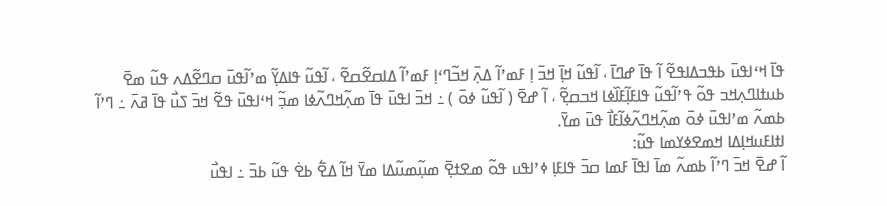ߟߊ߫ ߞߵߊߟߎ߫ ߕߟߏߡߊߟߐ߬ ߊ߬ ߟߊ߫ ߝߣߊ߫ ، ߊ߬ߟߎ߬ ߞߊ߲߫ ߞߏ߫ ߊ߲ ߓߘߴߊ߬ ߡߍ߲߫ ߞߏ߬ߣߵߊ߲ ߓߘߴߊ߬ ߡߊߛߐ߬ߛߐ߬ ، ߊ߬ߟߎ߬ ߟߊߡߌ߲߬ ߘߴߊ߬ߟߎ߫ ߛߣߐ߬ߡߍ ߟߎ߬ ߘߐ߫ ߕߎߙߊߣߍ߲ߞߏ ߟߋ߬ ߟߴߊ߬ߟߎ߬ ߟߊߓߊ߲߬ߓߊ߰ߦߊ ߞߏߛߐ߲߬ ، ߊ߬ ߝߐ߫ ( ߊ߬ߟߎ߬ ߦߋ߫ ) ߸ ߞߏ߫ ߊߟߎ߫ ߟߊ߫ ߘߍ߲߬ߞߣߍ߬ߦߊ ߘߏ߲߬ ߞߵߊߟߎ߫ ߟߐ߬ ߞߏ߫ ߖߎ߯ ߟߊ߫ ߥߍ߫ ߸ ߣߴߊ߬ ߕߘߍ߬ ߘߴߊߟߎ߫ ߦߋ߫ ߘߍ߲߬ߞߣߍ߬ߦߊ߬ߓߊ߯ ߟߎ߫ ߘߌ߫.
ߊߙߊߓߎߞߊ߲ߡߊ ߞߘߐߦߌߘߊ ߟߎ߬:
ߊ߬ ߝߐ߫ ߞߏ߫ ߣߴߊ߬ ߕߘߍ߬ ߘߊ߫ ߊߟߊ߫ ߓߘߊ ߛߏ߫ ߟߊߓߊ߲ ߦߴߊߟߎ ߟߋ߬ ߘߐߙߐ߲߫ ߘߎ߲߬ߘߎ߬ߡߊ ߘߌ߫ ߞߊ߬ ߡߐ߱ ߕߐ߭ ߟߎ߬ ߕߏ߫ ߸ ߊߟߎ߯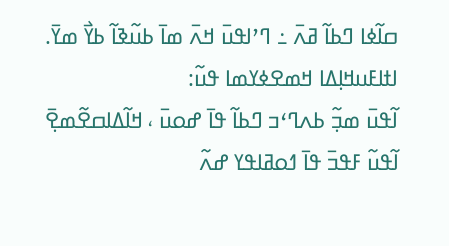ߛߊ߬ߦߊ ߣߕߊ߬ ߥߍ߫ ߸ ߣߴߊߟߎ߫ ߞߍ߫ ߘߊ߫ ߕߎ߬ߢߊ߬ ߕߌ߯ ߘߌ߫.
ߊߙߊߓߎߞߊ߲ߡߊ ߞߘߐߦߌߘߊ ߟߎ߬:
ߊ߬ߟߎ߫ ߘߏ߲߬ ߕߍߣߵߏ ߣߕߊ߬ ߟߊ߫ ߝߋߎ߫ ، ߞߊ߬ߡߊߛߐ߬ߘߐ߲߫ ߊ߬ߟߎ߬ ߓߟߏ߫ ߟߊ߫ ߗߋߥߊߟߌ ߝߍ߬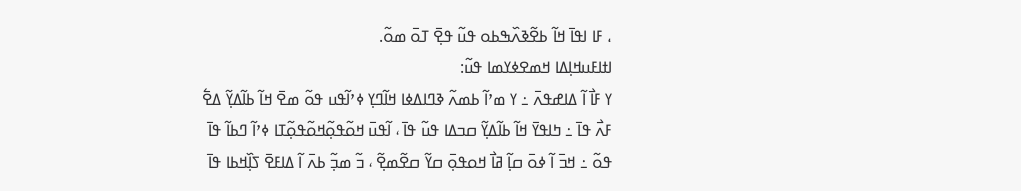، ߓߊ ߊߟߊ߫ ߞߊ߬ ߕߐ߬ߢߍ߰ߒߕߋ ߟߎ߬ ߟߐ߲߫ ߠߋ߫ ߘߋ߬.
ߊߙߊߓߎߞߊ߲ߡߊ ߞߘߐߦߌߘߊ ߟߎ߬:
ߌ ߓߊ߯ ߊ߬ ߡߊߝߟߍ߫ ߸ ߌ ߘߴߊ߬ ߕߘߍ߬ ߢߣߊߡߦߊ ߞߊ߬ߣߌ߲ ߦߴߊ߬ߟߎ ߟߋ߬ ߘߐ߫ ߞߊ߬ ߕߊ߬ߡߌ߲߬ ߡߐ߱ ߓߍ߯ ߟߊ߫ ߸ ߤߊߟߌ߫ ߞߊ߬ ߕߊ߬ߡߌ߲߬ ߛߏߡߊ ߟߎ߬ ߟߊ߫ ، ߊ߬ߟߎ߫ ߞߋ߬ߟߋ߲߬ߞߋ߬ߟߋ߲߬ߠߊ ߦߴߊ߬ ߣߕߊ߬ ߟߊ߫ ߟߋ߬ ߸ ߞߏ߫ ߊ߬ ߦߋ߫ ߛߊ߲߬ ߥߊ߯ ߞߋߟߋ߲߫ ߛߌ߬ ߛߐ߬ߘߐ߲߬ ، ߏ߬ ߘߏ߲߬ ߕߍ߫ ߊ߬ ߡߊߓߐ߫ ߖߊ߲߰ߞߕߊ ߟߊ߫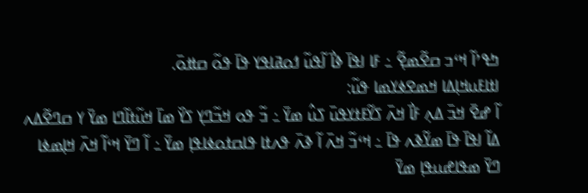ߤߟߴߊ߬ ߞߵߏ ߛߐ߬ߘߐ߲߬ ߸ ߓߊ ߊߟߊ߫ ߢߊ߯ ߊ߬ߟߎ߬ ߗߋߥߊߟߌ ߟߊ߫ ߟߋ߬ ߛߚߋ߫.
ߊߙߊߓߎߞߊ߲ߡߊ ߞߘߐߦߌߘߊ ߟߎ߬:
ߊ߬ ߝߐ߫ ߞߏ߫ ߡߍ߲ ߓߊ߯ ߞߍ߫ ߖߌ߬ߓߙߌߟߎ߫ ߖߎ߮ ߘߌ߫ ߸ ߏ߬ ߟߋ ߞߏ߬ߣߌ߲ ߖߌ߰ ߘߊ߫ ߞߎ߬ߙߊ߬ߣߊ ߘߌ߫ ߌ ߛߣߐ߬ߡߍ ߡߊ߬ ߊߟߊ߫ ߟߊ߫ ߘߌ߬ߢߍ ߟߊ߫ ߸ ߞߵߏ߬ ߞߍ߫ ߊ߬ ߢߍ߫ ߟߍߙߊ ߟߊߛߙߋߦߊߟߊ߲ ߘߌ߫ ߸ ߊ߬ ߣߌ߫ ߞߵߊ߬ ߞߍ߫ ߞߊ߲ߘߦߊ ߣߌ߫ ߘߟߊߝߎߟߊ߲ ߘߌ߫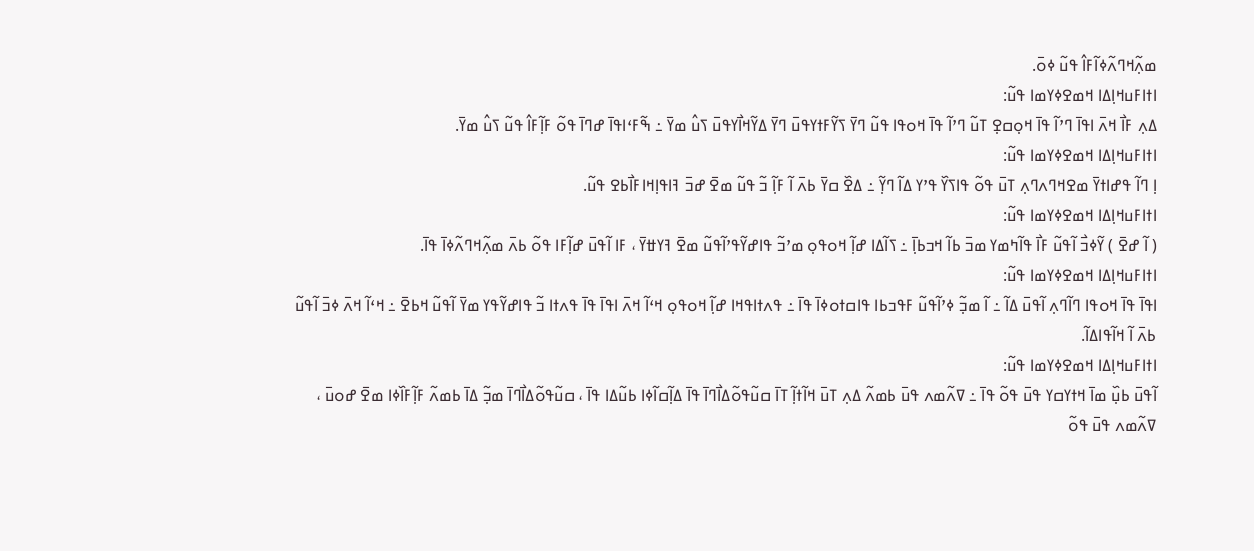ߘߍ߲߬ߞߣߍ߬ߦߊ߬ߓߊ߮ ߟߎ߬ ߦߋ߫.
ߊߙߊߓߎߞߊ߲ߡߊ ߞߘߐߦߌߘߊ ߟߎ߬:
ߡߍ߲ ߓߊ߯ ߞߍ߫ ߊߟߊ߫ ߣߴߊ߬ ߟߊ߫ ߞߋ߲ߛߐ߲ ߠߎ߬ ߣߴߊ߬ ߟߊ߫ ߞߋߟߊ ߟߎ߬ ߣߌ߫ ߖߌ߬ߓߙߌߟߎ߫ ߣߌ߫ ߡߌ߬ߞߊ߯ߌߟߎ߫ ߖߎ߮ ߘߌ߫ ߸ ߒ߬ߓߵߊߟߊ߫ ߝߣߊ߫ ߟߋ߬ ߓߊ߲߬ߓߊ߮ ߟߎ߬ ߖߎ߮ ߘߌ߫.
ߊߙߊߓߎߞߊ߲ߡߊ ߞߘߐߦߌߘߊ ߟߎ߬:
ߊ߲ ߣߊ߬ ߟߝߊߙߌ߫ ߘߐߞߣߍߣߍ߲ ߠߎ߫ ߟߋ߬ ߟߊߖߌ߰ ߟߴߌ ߡߊ߬ ߣߌ߲߬ ߸ ߡߐ߰ ߛߌ߫ ߕߍ߫ ߊ߬ ߓߊ߲߬ ߏ߬ ߟߎ߬ ߘߐ߫ ߝߏ߫ ߔߊߟߊ߲ߞߊߓߊ߯ߕߐ ߟߎ߬.
ߊߙߊߓߎߞߊ߲ߡߊ ߞߘߐߦߌߘߊ ߟߎ߬:
( ߊ߬ ߝߐ߫ ) ߌ߬ߦߏ߯ ߊ߬ߟߎ߬ ߓߊ߯ ߟߊ߬ߤߘߌ ߘߏ߫ ߕߊ߬ ߞߏߕߊ߲߫ ߸ ߖߊ߬ߡߊ ߝߊ߲߬ ߞߋߟߋ߲ ߘߴߏ߬ ߟߊߝߌ߬ߟߴߊ߬ߟߎ߬ ߘߐ߫ ߔߌߚߌ߫ ، ߓߊ ߊ߬ߟߎ߫ ߝߊ߲߬ߓߊ ߟߋ߬ ߕߍ߫ ߘߍ߲߬ߞߣߍ߬ߦߊ߫ ߟߊ߫.
ߊߙߊߓߎߞߊ߲ߡߊ ߞߘߐߦߌߘߊ ߟߎ߬:
ߊߟߊ߫ ߟߊ߫ ߞߋߟߊ ߣߊ߬ߣߍ߲ ߊ߬ߟߎ߫ ߡߊ߬ ߸ ߊ߬ ߘߏ߲߬ ߦߴߊ߬ߟߎ߬ ߓߟߏߕߊ ߟߊߛߙߋߦߊ߫ ߟߊ߫ ߸ ߟߍߙߊߟߞߊ ߝߊ߲߬ ߞߋߟߋ߲ ߞߵߊ߬ ߞߍ߫ ߊߟߊ߫ ߟߊ߫ ߟߍߙߊ ߏ߬ ߟߊߝߌ߬ߟߌ ߘߌ߫ ߊ߬ߟߎ߬ ߞߕߐ߫ ߸ ߞߵߊ߬ ߞߍ߫ ߦߏ߫ ߊ߬ߟߎ߬ ߕߍ߫ ߊ߬ ߞߊ߬ߟߊߡߊ߬.
ߊߙߊߓߎߞߊ߲ߡߊ ߞߘߐߦߌߘߊ ߟߎ߬:
ߊ߬ߟߎ߫ ߕߎ߲߰ ߘߊ߫ ߞߙߌߛߌ ߟߎ߫ ߟߋ߬ ߟߊ߫ ߸ ߜߍ߬ߘߍ ߟߎ߫ ߕߘߍ߬ ߡߍ߲ ߠߎ߫ ߞߊ߬ߙߊ߲߬ ߠߊ߫ ߛߎ߬ߟߋ߬ߡߊ߯ߣߊ߫ ߟߊ߫ ߡߊ߲߬ߛߊ߬ߦߊ ߕߎ߬ߡߊ ߟߊ߫ ، ߛߎ߬ߟߋ߬ߡߊ߯ߣߊ߫ ߘߏ߲߬ ߡߊ߫ ߕߘߍ߬ ߓߊ߲߬ߓߊ߰ߦߊ ߘߐ߫ ߝߋߎ߫ ، ߜߍ߬ߘߍ ߟߎ߫ ߟߋ߬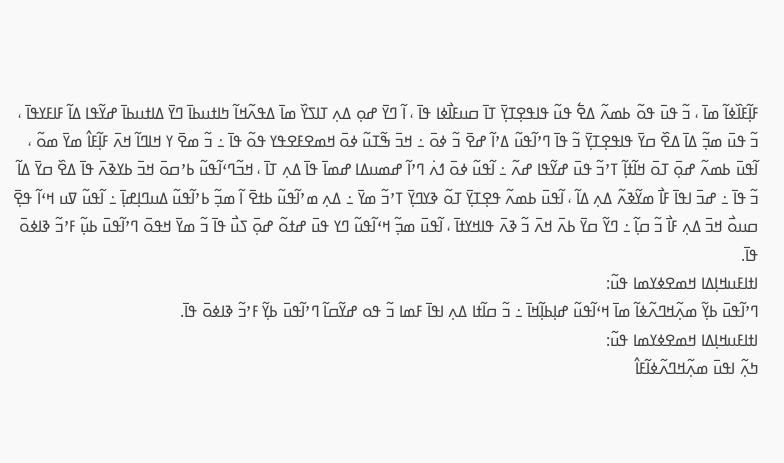ߓߊ߲߬ߓߊ߰ߦߊ߬ ߘߊ߫ ، ߏ߬ ߟߎ߫ ߟߋ߬ ߕߘߍ߬ ߡߐ߱ ߟߎ߬ ߟߊߟߐ߲ߠߌ߲߫ ߠߊ߫ ߛߎߓߊ߯ߦߊ ߟߊ߫ ، ߊ߬ ߣߌ߫ ߝߋ߲ ߡߍ߲ ߠߊߖߌ߰ ߘߊ߫ ߡߟߍ߬ߞߊ߬ ߤߊߙߎߕߊ߫ ߣߌ߫ ߡߊߙߎߕߊ߫ ߝߌ߬ߟߊ ߡߊ߬ ߓߊߓߌߟߊ߫ ، ߏ߬ ߟߎ߫ ߘߏ߲߬ ߡߊ߫ ߡߐ߰ ߛߌ߫ ߟߊߟߐ߲ߠߌ߲߫ ߏ߬ ߟߊ߫ ߣߴߊ߬ߟߎ߬ ߡߴߊ߬ ߝߐ߫ ߏ߬ ߦߋ߫ ߸ ߞߏ߫ ߒ߬ߠߎ߬ ߦߋ߫ ߞߘߐߓߐߟߌ ߟߋ߬ ߟߊ߫ ߸ ߏ߬ ߘߐ߫ ߌ ߞߊߣߊ߬ ߞߍ߫ ߓߊ߲߬ߓߊ߮ ߘߌ߫ ߘߋ߬ ، ߊ߬ߟߎ߫ ߕߘߍ߬ ߝߋ߲߫ ߠߋ߫ ߞߊ߬ߙߊ߲߬ ߠߴߏ߬ ߟߎ߫ ߝߌ߬ߟߊ ߝߍ߬ ߸ ߊ߬ߟߎ߬ ߦߋ߫ ߗߍ߭ ߣߴߊ߬ ߝߘߎߡߊ ߝߘߊ߫ ߟߊ߫ ߡߍ߲ ߠߊ߫ ، ߞߏ߬ߣߵߊ߬ߟߎ߬ ߕߴߛߋ߫ ߞߏ߫ ߕߌߢߍ߫ ߟߊ߫ ߡߐ߰ ߛߌ߫ ߡߊ߬ ߏ߬ ߟߊ߫ ߸ ߝߏ߫ ߊߟߊ߫ ߓߊ߯ ߘߌ߬ߢߍ߬ ߡߍ߲ ߡߊ߬ ، ߊ߬ߟߎ߫ ߕߘߍ߬ ߟߐ߲ߠߌ߲߫ ߠߋ߬ ߢߌߣߌ߲߫ ߠߴߏ߬ ߘߌ߫ ߸ ߡߍ߲ ߘߴߊ߬ߟߎ߬ ߕߙߐ߫ ߊ߬ ߘߏ߲߬ ߕߴߊ߬ߟߎ߬ ߡߎߣߊ߲ߝߊ߲߫ ߸ ߊ߬ߟߎ߬ ߜߎ ߞߵߊ߬ ߟߐ߲߫ ߛߎߋ߯ ߞߏ߫ ߡߍ߲ ߓߊ߯ ߏ߬ ߛߊ߲߬ ߸ ߣߌ߬ ߛߌ߫ ߕߍ߫ ߞߍ߫ ߏ߬ ߢߍ߫ ߟߊߞߌߙߊ߫ ، ߊ߬ߟߎ߫ ߘߏ߲߬ ߞߵߊ߬ߟߎ߬ ߣߌ ߟߎ߫ ߝߙߋ߬ ߝߋ߲߫ ߖߎ߯ ߟߊ߫ ߏ߬ ߘߌ߫ ߞߟߋ߫ ߣߴߊ߬ߟߎ߫ ߕߎ߲߬ ߓߴߏ߬ ߢߊߦߋ߫ ߟߊ߫.
ߊߙߊߓߎߞߊ߲ߡߊ ߞߘߐߦߌߘߊ ߟߎ߬:
ߣߴߊ߬ߟߎ߫ ߕߌ߲߬ ߘߍ߲߬ߞߣߍ߬ߦߊ߬ ߘߊ߫ ߞߵߊ߬ߟߎ߬ ߝߊ߲ߕߊ߲߬ߞߊ߫ ߸ ߏ߬ ߛߊ߬ߙߊ ߡߍ߲ ߊߟߊ߫ ߓߘߊ ߏ߬ ߟߋ ߝߌ߬ߛߊ߬ ߣߴߊ߬ߟߎ߫ ߕߌ߲߬ ߓߴߏ߬ ߢߊߦߋ߫ ߟߊ߫.
ߊߙߊߓߎߞߊ߲ߡߊ ߞߘߐߦߌߘߊ ߟߎ߬:
ߤߍ߲߬ ߊߟߎ߫ ߘߍ߲߬ߞߣߍ߬ߦߊ߬ߓߊ߮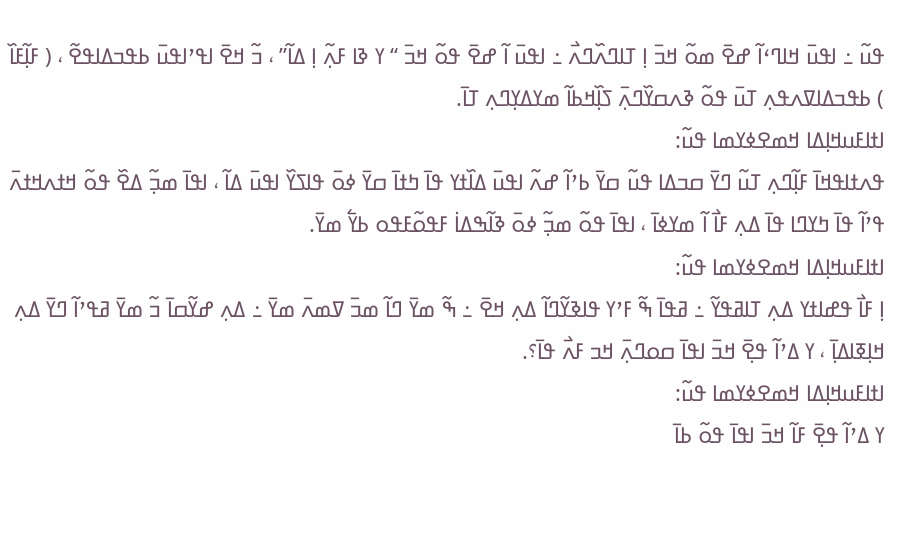ߟߎ߬ ߸ ߊߟߎ߫ ߞߊߣߵߊ߬ ߝߐ߫ ߘߋ߬ ߞߏ߫ ߊ߲ ߠߊߣߍ߰ߣߍ߯ ߸ ߊߟߎ߫ ߊ߬ ߝߐ߫ ߟߋ߬ ߞߏ߫ “ ߌ ߢߊ ߓߍ߲߬ ߊ߲ ߡߊ߬” ، ߏ߬ ߞߐ߫ ߊߟߴߊߟߎ߫ ߕߟߏߡߊߟߐ߬ ، ( ߓߊ߲߬ߓߊ߰ ) ߕߟߏߡߊߜߍߟߍ߲ ߠߎ߫ ߟߋ߬ ߢߍߛߌ߰ߣߍ߲߫ ߖߊ߲߰ߞߕߊ߬ ߘߌߡߌ߲ߣߍ߲ ߠߊ߫.
ߊߙߊߓߎߞߊ߲ߡߊ ߞߘߐߦߌߘߊ ߟߎ߬:
ߟߍߙߊߟߞߊ߫ ߓߊ߲߬ߣߍ߲ ߠߎ߬ ߣߌ߫ ߛߏߡߊ ߟߎ߬ ߛߌ߫ ߕߴߊ߬ ߝߍ߬ ߊߟߎ߫ ߡߊ߰ߙߌ ߟߊ߫ ߤߙߊ߫ ߛߌ߫ ߦߋ߫ ߟߊߖߌ߰ ߊߟߎ߫ ߡߊ߬ ، ߊߟߊ߫ ߘߏ߲߬ ߡߐ߰ ߟߋ߬ ߞߙߍߞߙߍ߫ ߟߴߊ߬ ߟߊ߫ ߤߌߣߊ ߟߊ߫ ߡߍ߲ ߓߊ߯ ߊ߬ ߘߌߦߊ߫ ، ߊߟߊ߫ ߟߋ߬ ߘߏ߲߬ ߦߋ߫ ߢߊ߬ߒߡߊ߭ ߓߟߋ߬ߓߟߋ ߕߌ߱ ߘߌ߫.
ߊߙߊߓߎߞߊ߲ߡߊ ߞߘߐߦߌߘߊ ߟߎ߬:
ߊ߲ ߓߊ߯ ߟߝߊߙߌ ߡߍ߲ ߠߊߥߟߌ߬ ߸ ߥߟߊ߫ ߒ߬ ߓߴߌ ߟߊߢߌ߬ߣߊ߬ ߡߍ߲ ߞߐ߫ ߸ ߒ߬ ߘߌ߫ ߣߊ߬ ߘߏ߫ ߜߘߍ߫ ߘߌ߫ ߸ ߡߍ߲ ߝߌ߬ߛߊ߫ ߏ߬ ߘߌ߫ ߥߟߴߊ߬ ߣߌ߫ ߡߍ߲ ߞߊ߲ߧߊߡߊ߲߫ ، ߌ ߡߴߊ߬ ߟߐ߲߫ ߞߏ߫ ߊߟߊ߫ ߛߋߣߍ߲߫ ߞߏ ߓߍ߯ ߟߊ߫؟.
ߊߙߊߓߎߞߊ߲ߡߊ ߞߘߐߦߌߘߊ ߟߎ߬:
ߌ ߡߴߊ߬ ߟߐ߲߫ ߓߊ߬ ߞߏ߫ ߊߟߊ߫ ߟߋ߬ ߕߊ߫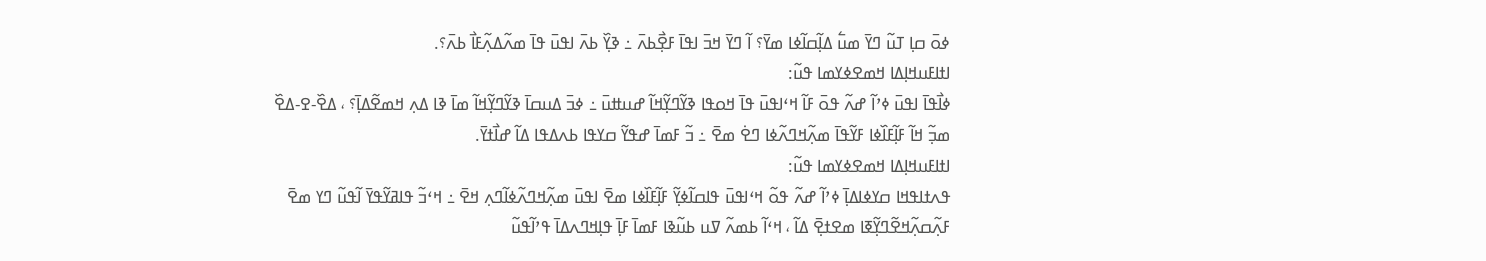ߦߋ߫ ߛߊ߲ ߠߎ߬ ߣߌ߫ ߘߎ߱ ߡߊ߲߬ߛߊ߬ߦߊ ߘߌ߫؟ ߊ߬ ߣߌ߫ ߞߏ߫ ߊߟߊ߫ ߓߐ߲߯ߕߍ߫ ߸ ߢߌ߲߰ ߕߍ߫ ߊߟߎ߫ ߟߊ߫ ߘߍ߬ߡߍ߲߬ߓߊ߯ ߕߍ߫؟.
ߊߙߊߓߎߞߊ߲ߡߊ ߞߘߐߦߌߘߊ ߟߎ߬:
ߦߊ߯ߟߊ߫ ߊߟߎ߫ ߦߴߊ߬ ߝߍ߬ ߟߋ߫ ߓߊ߬ ߞߵߊߟߎ߫ ߟߊ߫ ߞߋߟߊ ߢߌ߬ߣߌ߲߬ߞߊ߬ ߝߎߚߎ߫ ߸ ߦߏ߫ ߡߎߛߊ߫ ߢߌ߬ߣߌ߲߬ߞߊ߬ ߘߊ߫ ߢߊ ߡߍ߲ ߞߘߐ߬ߡߊ߲߫؟ ، ߡߐ߰-ߐ-ߡߐ߰ ߘߏ߲߬ ߞߊ߬ ߓߊ߲߬ߓߊ߰ߦߊ ߓߌ߬ߟߊ߫ ߘߍ߲߬ߞߣߍ߬ߦߊ ߣߐ߭ ߘߐ߫ ߸ ߏ߬ ߓߘߊ߫ ߝߟߌ߬ ߛߌߟߊ ߕߍߡߟߊ ߡߊ߬ ߝߊ߯ߙߌ߫.
ߊߙߊߓߎߞߊ߲ߡߊ ߞߘߐߦߌߘߊ ߟߎ߬:
ߟߍߙߊߟߞߊ ߛߌߦߊߡߊ߲߫ ߦߴߊ߬ ߝߍ߬ ߟߋ߬ ߞߵߊߟߎ߫ ߟߊߛߊ߬ߦߌ߲߬ ߓߊ߲߬ߓߊ߰ߦߊ ߘߐ߫ ߊߟߎ߫ ߘߍ߲߬ߞߣߍ߬ߦߊ߬ߣߍ߲ ߞߐ߫ ߸ ߞߵߏ߬ ߟߊߥߌ߬ߟߌ߫ ߊ߬ߟߎ߬ ߣߌ ߘߐ߫ ߓߍ߲߬ߛߍ߲߬ߞߐ߬ߣߌ߲߬ߧߊ ߘߐߙߐ߲߫ ߡߊ߬ ، ߞߵߊ߬ ߕߘߍ߬ ߜߎ ߕߎ߬ߢߊ ߓߘߊ߫ ߓߊ߲߫ ߟߊ߲ߞߣߍߡߊ߫ ߟߴߊ߬ߟߎ߬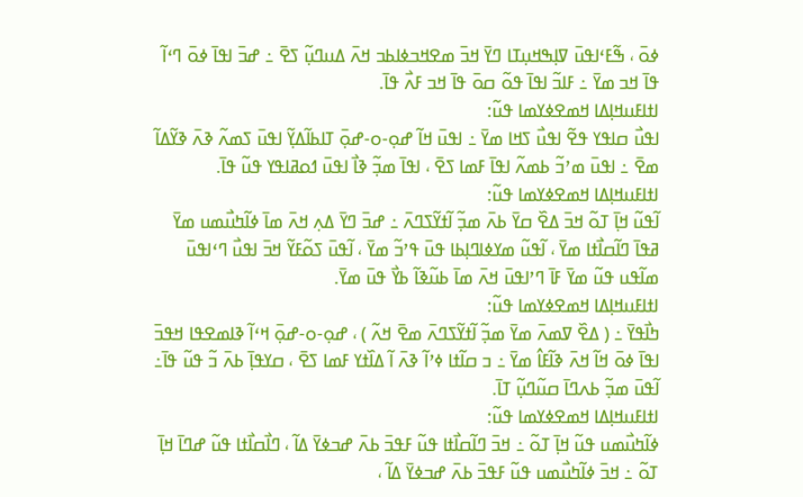ߦߋ߫ ، ߒ߬ߓߵߊߟߎ߫ ߜߊ߲ߒߞߎ߲ߠߊ ߣߌ߫ ߞߏ߫ ߘߐߞߏߦߊߕߏ ߞߍ߫ ߡߎߣߎ߲߬ ߖߐ߫ ߸ ߝߏ߫ ߊߟߊ߫ ߦߋ߫ ߣߵߊ߬ ߟߊ߫ ߞߏ ߘߌ߫ ߸ ߓߊߏ߬ ߊߟߊ߫ ߟߋ߬ ߛߋ߫ ߟߊ߫ ߞߏ ߓߍ߯ ߟߊ߫.
ߊߙߊߓߎߞߊ߲ߡߊ ߞߘߐߦߌߘߊ ߟߎ߬:
ߊߟߎ߯ ߛߊߟߌ ߟߐ߬ ߊߟߎ߯ ߖߞߊ ߘߌ߫ ߸ ߊߟߎ߫ ߞߊ߬ ߝߋ߲-ߋ-ߝߋ߲߫ ߠߊߕߊ߬ߡߌ߲߬ ߊߟߎ߫ ߖߘߍ߬ ߢߍ߫ ߢߌ߬ߡߊ߬ ߘߐ߫ ߸ ߊߟߎ߫ ߘߴߏ߬ ߕߘߍ߬ ߊߟߊ߫ ߓߘߊ ߖߐ߫ ، ߊߟߊ߫ ߘߏ߲߬ ߢߊ߯ ߊߟߎ߫ ߗߋߥߊߟߌ ߟߎ߬ ߟߊ߫.
ߊߙߊߓߎߞߊ߲ߡߊ ߞߘߐߦߌߘߊ ߟߎ߬:
ߊ߬ߟߎ߬ ߞߊ߲߫ ߠߋ߬ ߞߏ߫ ߡߐ߰ ߛߌ߫ ߕߍ߫ ߘߏ߲߬ ߊ߬ߙߌ߬ߖߣߍ߫ ߸ ߝߏ߫ ߣߌ߫ ߡߍ߲ ߞߍ߫ ߘߊ߫ ߦߊ߬ߤߎ߯ߘߎ ߘߌ߫ ߥߟߊ߫ ߣߊ߬ߛߊ߯ߙߊ ߘߌ߫ ، ߊ߬ߟߎ߬ ߘߌߦߊߣߊ߲ߕߊ ߟߎ߫ ߟߴߏ߬ ߘߌ߫ ، ߊ߬ߟߎ߫ ߖߋ߬ߓߌ߬ ߞߏ߫ ߊߟߎ߯ ߣߵߊߟߎ߫ ߘߊ߬ߟߎ ߟߎ߬ ߘߌ߫ ߓߊ߫ ߣߴߊߟߎ߫ ߞߍ߫ ߘߊ߫ ߕߎ߬ߢߊ߬ ߕߌ߯ ߟߎ߫ ߘߌ߫.
ߊߙߊߓߎߞߊ߲ߡߊ ߞߘߐߦߌߘߊ ߟߎ߬:
ߤߊ߯ߟߌ߫ ߸ ( ߡߐ߰ ߜߘߍ߫ ߘߌ߫ ߘߏ߲߬ ߊ߬ߙߌ߬ߖߣߍ߫ ߘߐ߫ ߞߍ߬ ) ، ߝߋ߲-ߋ-ߝߋ߲߫ ߞߵߊ߬ ߢߊߘߐߟߊ ߞߟߏ߫ ߊߟߊ߫ ߦߋ߫ ߞߊ߬ ߞߍ߫ ߢߊ߬ߓߊ߮ ߘߌ߫ ߸ ߏ ߛߊ߬ߙߊ ߦߴߊ߬ ߢߍ߫ ߊ߬ ߡߊ߰ߙߌ ߓߘߊ ߖߐ߫ ، ߛߌߟߊ߲߫ ߕߍ߫ ߏ߬ ߟߎ߬ ߟߊ߫߸ ߊ߬ߟߎ߫ ߘߏ߲߬ ߕߍߣߊ߫ ߛߎ߬ߣߎ߲߬ ߠߊ߫.
ߊߙߊߓߎߞߊ߲ߡߊ ߞߘߐߦߌߘߊ ߟߎ߬:
ߦߊ߬ߤߎ߯ߘߎ ߟߎ߬ ߞߊ߲߫ ߠߋ߬ ߸ ߞߏ߫ ߣߊ߬ߛߊ߯ߙߊ ߟߎ߬ ߓߟߏ߫ ߕߍ߫ ߝߏߦߌ߫ ߡߊ߬ ، ߣߊ߯ߛߊ߯ߙߊ ߟߎ߬ ߝߣߊ߫ ߞߊ߲߫ ߠߋ߬ ߸ ߞߏ߫ ߦߊ߬ߤߎ߯ߘߎ ߟߎ߬ ߓߟߏ߫ ߕߍ߫ ߝߏߦߌ߫ ߡߊ߬ ،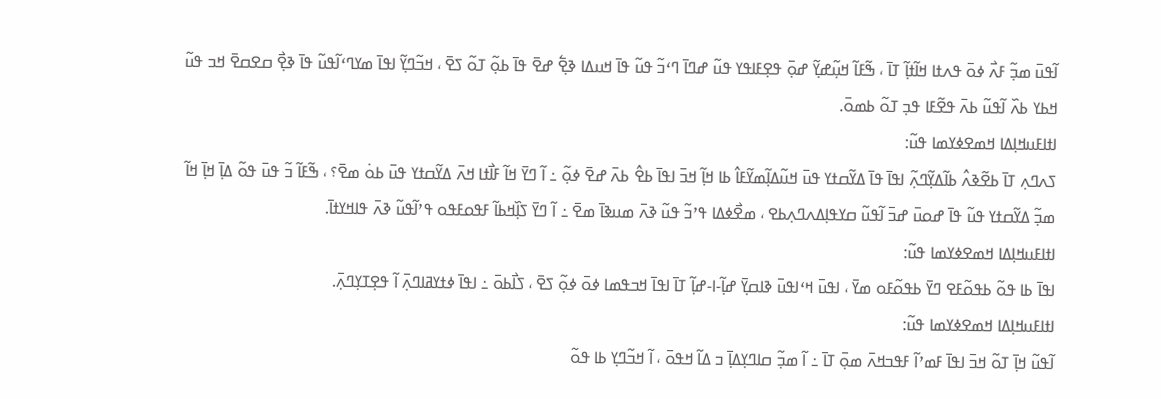ߊ߬ߟߎ߫ ߘߏ߲߬ ߓߍ߯ ߦߋ߫ ߟߍߙߊ ߞߊ߬ߙߊ߲߬ ߠߊ߫ ، ߒ߬ߓߊ߬ ߞߎ߲߬ߝߌ߲߬ ߝߋ߲߫ ߟߐ߲ߓߊߟߌ ߟߎ߬ ߝߣߊ߫ ߣߵߏ߬ ߟߎ߬ ߟߊ߫ ߞߎߡߊ ߢߐ߲߱ ߝߐ߫ ߟߊ߫ ߕߋ߲߬ ߠߋ߬ ߖߐ߫ ، ߞߏ߬ߣߌ߲߬ ߊߟߊ߫ ߘߌߣߵߊ߬ߟߎ߬ ߟߊ߫ ߢߐ߲߯ ߛߐߛߐ߫ ߞߏ ߟߎ߬ ߞߕߌ ߕߍ߰ ߊ߬ߟߎ߬ ߕߍ߫ ߟߐ߬ߓߊ ߟߏ߲ ߠߋ߬ ߕߘߋ߫.
ߊߙߊߓߎߞߊ߲ߡߊ ߞߘߐߦߌߘߊ ߟߎ߬:
ߖߍߣߍ߲ ߠߊ߫ ߕߐ߬ߢߍ߮ ߕߊ߬ߡߌ߲߬ߣߍ߲߬ ߊߟߊ߫ ߟߊ߫ ߡߌ߬ߛߙߌ ߟߎ߫ ߞߎ߬ߡߊ߲߬ߘߌ߬ߓߊ߮ ߕߊ ߞߊ߲߬ ߞߏ߫ ߊߟߊ߫ ߕߐ߮ ߕߍ߫ ߝߐ߫ ߦߋ߲߬ ߸ ߊ߬ ߣߌ߫ ߞߊ߬ ߓߊ߯ߙߊ ߞߍ߫ ߡߌ߬ߛߙߌ ߟߎ߫ ߕߋ߭ ߘߐ߫؟ ، ߒ߬ߓߊ߬ ߏ߬ ߟߎ߫ ߟߋ߬ ߡߊ߲߫ ߞߊ߲߫ ߞߊ߬ ߘߏ߲߬ ߡߌ߬ߛߙߌ ߟߎ߬ ߟߊ߫ ߝߋߎ߫ ߝߏ߫ ߊ߬ߟߎ߬ ߛߌߟߊ߲ߡߍߣߍ߲ߕߐ ، ߘߐ߯ߦߡߊ ߟߴߏ߬ ߟߎ߬ ߢߍ߫ ߘߎߢߊ߫ ߘߐ߫ ߸ ߊ߬ ߣߌ߫ ߖߊ߲߰ߞߕߊ߬ ߓߟߋߓߟߋ ߟߴߊ߬ߟߎ߬ ߢߍ߫ ߟߊߞߌߙߊ߫.
ߊߙߊߓߎߞߊ߲ߡߊ ߞߘߐߦߌߘߊ ߟߎ߬:
ߊߟߊ߫ ߕߊ ߟߋ߬ ߕߟߋ߬ߓߐ ߣߌ߫ ߕߟߋ߬ߓߋ ߘߌ߫ ، ߊߟߎ߫ ߞߵߊߟߎ߫ ߢߊߛߌ߲߫ ߝߊ߲߬-ߊ-ߝߊ߲߬ ߠߊ߫ ߊߟߊ߫ ߞߏߟߘߊ ߦߋ߫ ߦߋ߲߬ ߖߐ߫ ، ߖߊ߯ߕߋ߫ ߸ ߊߟߊ߫ ߦߙߌߥߊߣߍ߲߫ ߊ߬ ߟߐ߲ߠߌ߲ߣߍ߲߫.
ߊߙߊߓߎߞߊ߲ߡߊ ߞߘߐߦߌߘߊ ߟߎ߬:
ߊ߬ߟߎ߬ ߞߊ߲߫ ߠߋ߬ ߞߏ߫ ߊߟߊ߫ ߓߘߴߊ߬ ߓߟߏߞߍ߫ ߘߋ߲߫ ߠߊ߫ ߸ ߊ߬ ߘߏ߲߬ ߛߊߣߌ߲ߡߊ߲߫ ߏ ߡߊ߬ ߞߟߋ߫ ، ߊ߬ ߞߏ߬ߣߌ߲ ߕߊ ߟߋ߬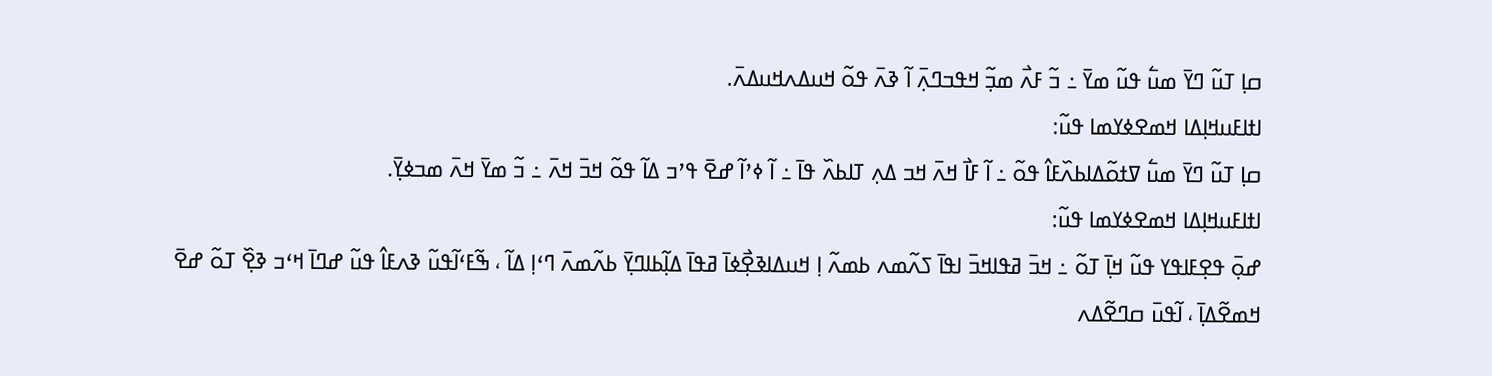ߛߊ߲ ߠߎ߬ ߣߌ߫ ߘߎ߱ ߟߎ߬ ߘߌ߫ ߸ ߏ߬ ߓߍ߯ ߘߏ߲߬ ߞߟߏߣߍ߲߫ ߊ߬ ߢߍ߫ ߟߋ߬ ߞߎߡߍߞߎߡߍ߫.
ߊߙߊߓߎߞߊ߲ߡߊ ߞߘߐߦߌߘߊ ߟߎ߬:
ߛߊ߲ ߠߎ߬ ߣߌ߫ ߘߎ߱ ߜߙߋ߬ߡߊߕߍ߰ߓߊ߮ ߟߋ߬ ߸ ߊ߬ ߓߊ߯ ߞߍ߫ ߞߏ ߡߍ߲ ߠߊߕߍ߰ ߟߊ߫ ߸ ߊ߬ ߦߴߊ߬ ߝߐ߫ ߟߴߏ ߡߊ߬ ߟߋ߬ ߞߏ߫ ߞߍ߫ ߸ ߏ߬ ߘߌ߫ ߞߍ߫ ߘߏߦߌ߲߫.
ߊߙߊߓߎߞߊ߲ߡߊ ߞߘߐߦߌߘߊ ߟߎ߬:
ߝߋ߲߫ ߟߐ߲ߓߊߟߌ ߟߎ߬ ߞߊ߲߫ ߠߋ߬ ߸ ߞߏ߫ ߥߟߊߞߏ߫ ߊߟߊ߫ ߖߍ߬ߘߍ ߕߘߍ߬ ߊ߲ ߞߎߡߊߢߐ߲߯ߦߊ߫ ߥߟߊ߫ ߡߊ߲߬ߕߊߣߌ߲߫ ߕߍ߬ߘߍ߫ ߣߵߊ߲ ߡߊ߬ ، ߒ߬ߓߵߊ߬ߟߎ߬ ߢߍߓߊ߮ ߟߎ߬ ߝߣߊ߫ ߞߵߏ ߢߐ߲߰ ߠߋ߬ ߝߐ߫ ߞߘߐ߬ߡߊ߲߫ ، ߊ߬ߟߎ߫ ߛߣߐ߬ߡߍ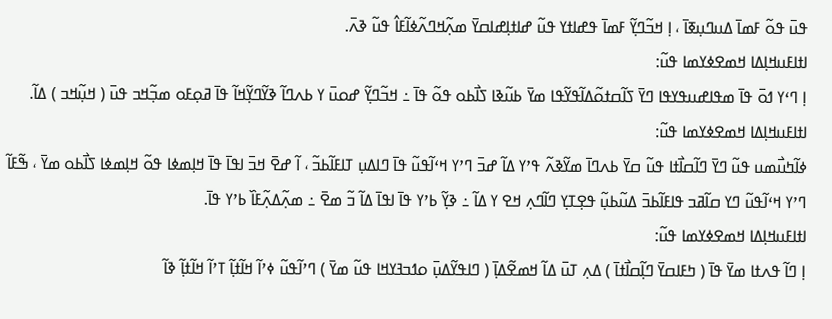ߟߎ߫ ߟߋ߬ ߓߘߊ߫ ߡߎߣߎ߲ߧߊ߫ ، ߊ߲ ߞߏ߬ߣߌ߲߬ ߓߘߊ߫ ߟߝߊߙߌ ߟߎ߬ ߝߊߙߊ߲ߝߊߛߌ߫ ߘߍ߲߬ߞߣߍ߬ߦߊ߬ߓߊ߮ ߟߎ߬ ߢߍ߫.
ߊߙߊߓߎߞߊ߲ߡߊ ߞߘߐߦߌߘߊ ߟߎ߬:
ߊ߲ ߣߵߌ ߗߋ߫ ߟߊ߫ ߘߟߊߝߎߟߌߟߊ ߣߌ߫ ߖߊ߬ߛߙߋ߬ߡߊ߬ߟߌ߬ߟߊ ߘߌ߫ ߕߎ߬ߢߊ ߖߊ߯ߕߋ ߟߋ߬ ߟߊ߫ ߸ ߞߏ߬ߣߌ߲߬ ߝߋߎ߫ ߌ ߕߍߣߊ߬ ߢߌ߬ߣߌ߲߬ߞߊ߬ ߟߊ߫ ߥߋ߲ߓߋ ߘߏ߲߬ߞߏ ߟߎ߫ ( ߞߎ߲߬ߞߏ ) ߡߊ߬.
ߊߙߊߓߎߞߊ߲ߡߊ ߞߘߐߦߌߘߊ ߟߎ߬:
ߦߊ߬ߤߎ߯ߘߎ ߟߎ߬ ߣߌ߫ ߣߊ߬ߛߊ߯ߙߊ ߟߎ߬ ߛߌ߫ ߕߍߣߊ߫ ߘߌ߬ߢߍ߬ ߟߴߌ ߡߊ߬ ߝߏ߫ ߣߴߌ ߞߵߊ߬ߟߎ߬ ߟߊ߫ ߣߊߡߎ߲ ߠߊߓߊ߬ߕߏ߬ ، ߊ߬ ߝߐ߫ ߞߏ߫ ߊߟߊ߫ ߟߊ߫ ߞߊ߲ߘߦߊ ߟߋ߬ ߞߊ߲ߘߦߊ ߖߊ߯ߕߋ ߘߌ߫ ، ߒ߬ߓߊ߬ ߣߴߌ ߞߵߊ߬ߟߎ߬ ߣߌ ߛߊ߬ߥߏ ߟߊߓߊ߬ߕߏ߫ ߡߎ߬ߕߎ߲߬ ߟߐ߲ߠߌ߲ ߣߊ߬ߣߍ߲ ߞߐ ߌ ߡߊ߬ ߸ ߢߌ߲߬ ߕߴߌ ߟߊ߫ ߊߟߊ߫ ߡߊ߬ ߏ߬ ߘߐ߫ ߸ ߘߍ߲߬ߡߍ߲߬ߓߊ߰ ߕߴߌ ߟߊ߫.
ߊߙߊߓߎߞߊ߲ߡߊ ߞߘߐߦߌߘߊ ߟߎ߬:
ߊ߲ ߣߊ߬ ߟߍߙߊ ߘߌ߫ ߟߊ߫ ( ߤߓߊߛߌ߫ ߣߊ߲߬ߛߊ߯ߙߊ߫ ) ߡߍ߲ ߠߎ߫ ߡߊ߬ ߞߘߐ߬ߡߊ߲߫ ( ߣߊߟߌ߬ߡߎ߲߫ ߋߗߏߔߌߞߊ ߟߎ߬ ߘߌ߫ ) ߣߴߊ߬ߟߎ߬ ߦߴߊ߬ ߞߊ߬ߙߊ߲߬ ߠߴߊ߬ ߞߊ߬ߙߊ߲߬ ߢߊ߬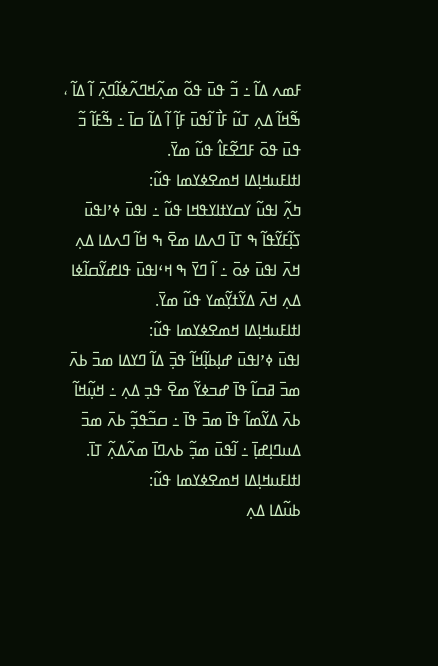ߓߘߍ ߡߊ߬ ߸ ߏ߬ ߟߎ߫ ߟߋ߬ ߘߍ߲߬ߞߣߍ߬ߦߊ߬ߣߍ߲߫ ߊ߬ ߡߊ߬ ، ߒ߬ߞߊ߬ ߡߍ߲ ߠߎ߬ ߓߊ߯ ߊ߬ߟߎ߫ ߓߊ߲߬ ߊ߬ ߡߊ߬ ߛߊ߫ ߸ ߒ߬ߓߊ߬ ߏ߬ ߟߎ߫ ߟߋ߫ ߓߣߐ߬ߓߊ߮ ߟߎ߬ ߘߌ߫.
ߊߙߊߓߎߞߊ߲ߡߊ ߞߘߐߦߌߘߊ ߟߎ߬:
ߤߍ߲߬ ߊߟߎ߬ ߌߛߌߙߊߌߟߞߊ ߟߎ߬ ߸ ߊߟߎ߫ ߦߴߊߟߎ߫ ߖߊ߲߬ߓߌ߬ߟߊ߬ ߒ ߠߊ߫ ߣߍߡߊ ߘߐ߫ ߒ ߞߊ߬ ߣߍߡߊ ߡߍ߲ ߞߍ߫ ߊߟߎ߫ ߦߋ߫ ߸ ߊ߬ ߣߌ߫ ߒ ߞߵߊߟߎ߫ ߟߊߝߌ߬ߛߊ߬ߦߊ ߡߍ߲ ߞߍ߫ ߡߌ߬ߙߌ߲߬ߘߌ ߟߎ߬ ߘߌ߫.
ߊߙߊߓߎߞߊ߲ߡߊ ߞߘߐߦߌߘߊ ߟߎ߬:
ߊߟߎ߫ ߦߴߊߟߎ߫ ߝߊ߲ߕߊ߲߬ߞߊ߬ ߟߏ߲߫ ߡߊ߬ ߣߌߡߊ ߘߏ߫ ߕߍ߫ ߘߏ߫ ߥߛߊ߬ ߟߊ߫ ߝߏߦߌ߬ ߘߐ߫ ߟߏ߲ ߡߍ߲ ߸ ߞߎ߲߬ߞߊ߬ ߕߍ߫ ߡߌ߬ߘߊ߬ ߟߊ߫ ߘߏ߫ ߟߊ߫ ߸ ߛߏ߬ߟߏ߲߬ ߕߍ߫ ߘߏ߫ ߡߎߣߊ߲ߝߊ߲߫ ߸ ߊ߬ߟߎ߫ ߘߏ߲߬ ߕߍߣߊ߫ ߘߍ߬ߡߍ߲߬ ߠߊ߫.
ߊߙߊߓߎߞߊ߲ߡߊ ߞߘߐߦߌߘߊ ߟߎ߬:
ߕߎ߬ߡߊ ߡߍ߲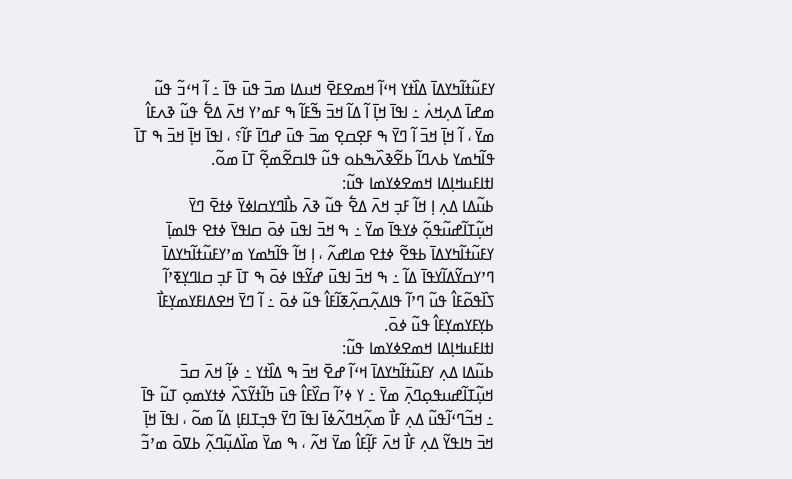ߌߓߎ߬ߙߊ߬ߤߌߡߊ߫ ߡߊ߰ߙߌ ߞߵߊ߬ ߞߘߐߓߐ߫ ߞߎߡߊ ߘߏ߫ ߟߎ߫ ߟߊ߫ ߸ ߊ߬ ߞߵߏ߬ ߟߎ߬ ߘߝߊ߫ ߡߍ߲ߞߍ߭ ߸ ߊߟߊ߫ ߞߊ߲߫ ߊ߬ ߡߊ߬ ߞߏ߫ ߒ߬ߓߊ߬ ߒ ߓߘߴߌ ߞߍ߫ ߡߐ߱ ߟߎ߬ ߢߍߓߊ߮ ߘߌ߫ ، ߊ߬ ߞߊ߲߫ ߞߏ߫ ߊ߬ ߣߌ߫ ߒ ߓߐ߲ߛߐ߲ ߘߏ߫ ߟߎ߫ ߝߣߊ߫ ߓߊ߬؟ ، ߊߟߊ߫ ߞߊ߲߫ ߞߏ߫ ߒ ߠߊ߫ ߟߊ߬ߤߘߌ ߕߍߣߊ߬ ߕߐ߬ߢߍ߰ߒߕߋ ߟߎ߬ ߟߊߛߐ߬ߘߐ߲߬ ߠߊ߫ ߘߋ߬.
ߊߙߊߓߎߞߊ߲ߡߊ ߞߘߐߦߌߘߊ ߟߎ߬:
ߕߎ߬ߡߊ ߡߍ߲ ߊ߲ ߞߊ߬ ߓߏ߲ ߞߍ߫ ߡߐ߱ ߟߎ߬ ߢߍ߫ ߕߊ߯ߣߌߛߊߦߌ߫ ߦߙߐ߫ ߣߌ߫ ߞߎ߲߬ߠߊ߬ߝߎ߬ߟߋ߲߬ ߦߌߟߊ߫ ߘߌ߫ ߸ ߒ ߞߏ߫ ߊߟߎ߫ ߦߋ߫ ߛߊߟߌ߫ ߦߙߐ ߟߊߘߊ߲߫ ߌߓߎ߬ߙߊ߬ߤߌߡߊ߫ ߕߟߐ߬ ߦߙߐ ߘߊߝߍ߬ ، ߊ߲ ߞߊ߬ ߟߊ߬ߤߘߌ ߘߴߌߓߎ߬ߙߊ߬ߤߌߡߊ߫ ߣߴߌߛߌ߬ߡߊ߬ߌߟߊ߫ ߡߊ߬ ߸ ߒ ߞߏ߫ ߊߟߎ߫ ߝߌ߬ߟߊ ߦߋ߫ ߒ ߠߊ߫ ߓߏ߲ ߛߊߣߌ߲ߧߴߊ߬ ߖߊ߰ߟߋ߬ߓߊ߮ ߟߎ߬ ߣߴߊ߬ ߟߊߡߍ߲߬ߛߍ߲߬ߧߊ߬ߓߊ߮ ߟߎ߬ ߦߋ߫ ߸ ߊ߬ ߣߌ߫ ߞߐߡߊߓߌߘߌ߲ߓߊ߯ ߕߌ߲ߓߌߘߌ߲ߓߊ߮ ߟߎ߬ ߦߋ߫.
ߊߙߊߓߎߞߊ߲ߡߊ ߞߘߐߦߌߘߊ ߟߎ߬:
ߕߎ߬ߡߊ ߡߍ߲ ߌߓߎ߬ߙߊ߬ߤߌߡߊ߫ ߞߵߊ߬ ߝߐ߫ ߞߏ߫ ߒ ߡߊ߰ߙߌ ߸ ߦߊ߲߬ ߞߍ߫ ߛߏ߫ ߞߎ߲߬ߠߊ߬ߝߎߟߋ߲ߣߍ߲߫ ߘߌ߫ ߸ ߌ ߦߴߊ߬ ߛߌ߰ߓߊ߮ ߟߎ߫ ߤߊ߬ߙߌ߬ߖߍ߰ ߦߙߌߘߋ߲ ߠߎ߬ ߟߊ߫ ߸ ߞߏ߬ߣߵߊ߬ߟߎ߬ ߡߍ߲ ߓߊ߯ ߘߍ߲߬ߞߣߍ߬ߦߊ߫ ߊߟߊ߫ ߣߌ߫ ߟߏ߲ߠߊߓߊ߲ ߡߊ߬ ߘߋ߬ ، ߊߟߊ߫ ߞߊ߲߫ ߞߏ߫ ߤߊߟߌ߬ ߡߍ߲ ߓߊ߯ ߞߍ߫ ߓߊ߲߬ߓߊ߮ ߘߌ߫ ߞߍ߬ ، ߒ ߘߌ߫ ߘߊ߰ߡߎ߲߬ߣߍ߲߬ ߕߜߋ߫ ߘߴߏ߬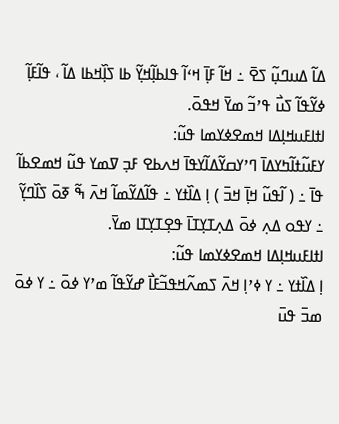ߡߊ߬ ߡߎߣߎ߲߬ ߖߐ߫ ߸ ߞߊ߬ ߓߊ߲߫ ߞߵߊ߬ ߟߊߕߊ߲߬ߞߌ߲߬ ߕߊ ߖߊ߲߰ߞߕߊ ߡߊ߬ ، ߟߊ߬ߓߊ߲߬ ߦߌ߬ߟߊ߬ ߖߎ߯ ߟߴߏ߬ ߘߌ߫ ߞߟߋ߫.
ߊߙߊߓߎߞߊ߲ߡߊ ߞߘߐߦߌߘߊ ߟߎ߬:
ߌߓߎ߬ߙߊ߬ߤߌߡߊ߫ ߣߴߌߛߌ߬ߡߊ߬ߌߟߊ߫ ߞߍߕߐ ߓߏ߲ ߜߘߌ ߟߎ߬ ߞߘߐߕߊ߬ ߟߊ߫ ߸ ( ߊ߬ߟߎ߬ ߞߊ߲߫ ߞߏ߫ ) ߊ߲ ߡߊ߰ߙߌ ߸ ߟߊ߬ߡߌ߬ߘߊ߬ ߞߍ߫ ߒ߬ ߧߋ߫ ߖߊ߰ߣߌ߲߬ ߸ ߌߟߋ ߡߍ߲ ߦߋ߫ ߡߍ߲ߠߌ߲ߠߊ߫ ߟߐ߲ߠߌ߲ߠߊ ߘߌ߫.
ߊߙߊߓߎߞߊ߲ߡߊ ߞߘߐߦߌߘߊ ߟߎ߬:
ߊ߲ ߡߊ߰ߙߌ ߸ ߌ ߦߴߊ߲ ߞߍ߫ ߖߘߍ߬ߞߟߏ߬ߓߊ߯ ߝߌ߬ߟߊ߬ ߘߴߌ ߦߋ߫ ߸ ߌ ߦߋ߫ ߘߏ߫ ߟߎ߫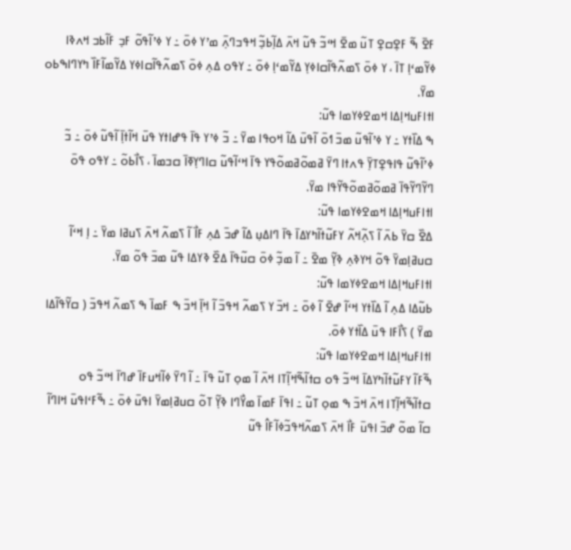ߓߐ߫ ߒ߬ ߓߐ߲ߛߐ߲ ߠߎ߬ ߘߐ߫ ߞߵߏ߬ ߟߎ߬ ߞߍ߫ ߡߊ߲߬ߕߏ߲߬ ߞߟߏߣߍ߲߫ ߘߴߌ ߦߋ߫ ߸ ߌ ߦߴߊ߬ߟߋ߬ ߓߏ߲ ߓߊ߬ߕߏ ߞߍߢߊ ߦߌ߬ߘߵߊ߲ ߠߊ߫ ، ߌ ߦߋ߫ ߖߘߍ߬ߟߊ߬ߛߊߦߌ߲ ߡߌ߬ߘߵߊ߲ ߦߋ߫ ߸ ߌߟߋ ߡߍ߲ ߦߋ߫ ߖߘߍ߬ߟߊ߬ߛߊߦߌ ߡߌ߬ߘߊ߬ߓߊ߰ ߤߌߣߊߒߕߋ ߘߌ߫.
ߊߙߊߓߎߞߊ߲ߡߊ ߞߘߐߦߌߘߊ ߟߎ߬:
ߒ ߡߊ߰ߙߌ ߸ ߌ ߦߴߊ߬ߟߎ߬ ߘߏ߫ ߗߋ߫ ߊ߬ߟߎ߫ ߡߊ߬ ߞߋߟߊ ߘߌ߫ ߸ ߏ߬ ߦߴߌ ߟߊ߫ ߟߝߊߙߌ ߟߎ߫ ߞߊ߬ߙߊ߲߫ ߊ߬ߟߎ߬ ߦߋ߫ ߸ ߏ߬ ߦߴߊ߬ߟߎ߬ ߟߊߟߐ߲ߠߌ߲߫ ߟߍߙߊ ߣߌ߫ ߥߘߋ߬ߥߘߋ߬ߟߌ ߟߊ߫ ߞߵߊ߬ߟߎ߬ ߛߊߣߌ߲ߧߊ߫ ߛߏߘߊ߫ ، ߖߊ߯ߕߋ߬ ߸ ߌߟߋ ߟߋ߫ ߣߌ߬ߣߌ߬ߟߊ߫ ߥߘߋ߬ߥߘߋ߬ߟߌ߬ߟߊ ߘߌ߫.
ߊߙߊߓߎߞߊ߲ߡߊ ߞߘߐߦߌߘߊ ߟߎ߬:
ߡߐ߰ ߛߌ߫ ߕߍ߫ ߊ߬ ߖߍ߲߬ߞߍ߬ ߌߓߎ߬ߙߊ߬ߤߌߡߊ߫ ߟߊ߫ ߣߊߡߎ߲ ߡߊ߬ ߝߏ߫ ߡߍ߲ ߓߊ߯ ߊ߬ ߖߘߍ߬ ߞߍ߫ ߖߎߥߊ ߘߌ߫ ߸ ߊ߲ ߞߵߊ߬ ߛߎߥߊ߲ߘߌ߫ ߟߋ߬ ߞߌߢߍ߲ ߢߌ߲߬ ߘߐ߫ ߸ ߊ߬ ߘߏ߲߬ ߦߋ߫ ߛߎ߬ߟߊ߫ ߡߐ߰ ߢߌߡߊ ߟߎ߬ ߘߏ߫ ߟߋ߬ ߘߌ߫.
ߊߙߊߓߎߞߊ߲ߡߊ ߞߘߐߦߌߘߊ ߟߎ߬:
ߕߎ߬ߡߊ ߡߍ߲ ߊ߬ ߡߊ߰ߙߌ ߞߵߊ߬ ߝߐ߫ ߊ߬ ߦߋ߫ ߸ ߞߏ߫ ߌ ߖߘߍ߬ ߞߟߏ߫ ߊ߬ ߞߊ߲߫ ߞߏ߫ ߒ ߓߘߊ߫ ߒ ߖߘߍ߬ ߞߟߏ߫ ( ߛߌ߬ߟߊ߬ߡߊ ߘߌ߫ ) ߖߊ߯ߓߊ ߟߎ߫ ߡߊ߰ߙߌ ߦߋ߫.
ߊߙߊߓߎߞߊ߲ߡߊ ߞߘߐߦߌߘߊ ߟߎ߬:
ߒ߬ߓߊ߬ ߌߓߎ߬ߙߊ߬ߤߌߡߊ߫ ߞߵߏ߬ ߟߋ ߛߙߊ߬ߒ߬ߞߊ߲߬ߠߊ ߞߍ߫ ߊ߬ ߘߋ߲ ߠߎ߬ ߟߊ߫ ߸ ߊ߬ ߣߌ߫ ߦߊ߬ߞߎߓߊ߫ ߝߣߊ߫ ߞߵߏ߬ ߟߋ ߛߙߊ߬ߒ߬ߞߊ߲߬ߠߊ ߞߍ߫ ߞߏ߫ ߒ ߘߋ߲ ߠߎ߬ ߸ ߊߟߊ߫ ߓߘߊ߫ ߘߌ߯ߣߊ ߢߌ߲߬ ߠߋ߬ ߛߎߥߊ߲ߘߌ߫ ߊߟߎ߫ ߦߋ߫ ߸ ߒ߬ߓߵߊߟߎ߫ ߞߊߣߊ߬ ߛߊ߬ ߘߋ߬ ߝߏ߫ ߊߟߎ߫ ߓߊ߯ ߞߍ߫ ߖߘߍ߬ߞߟߏ߬ߦߊ߬ߓߊ߮ ߟߎ߬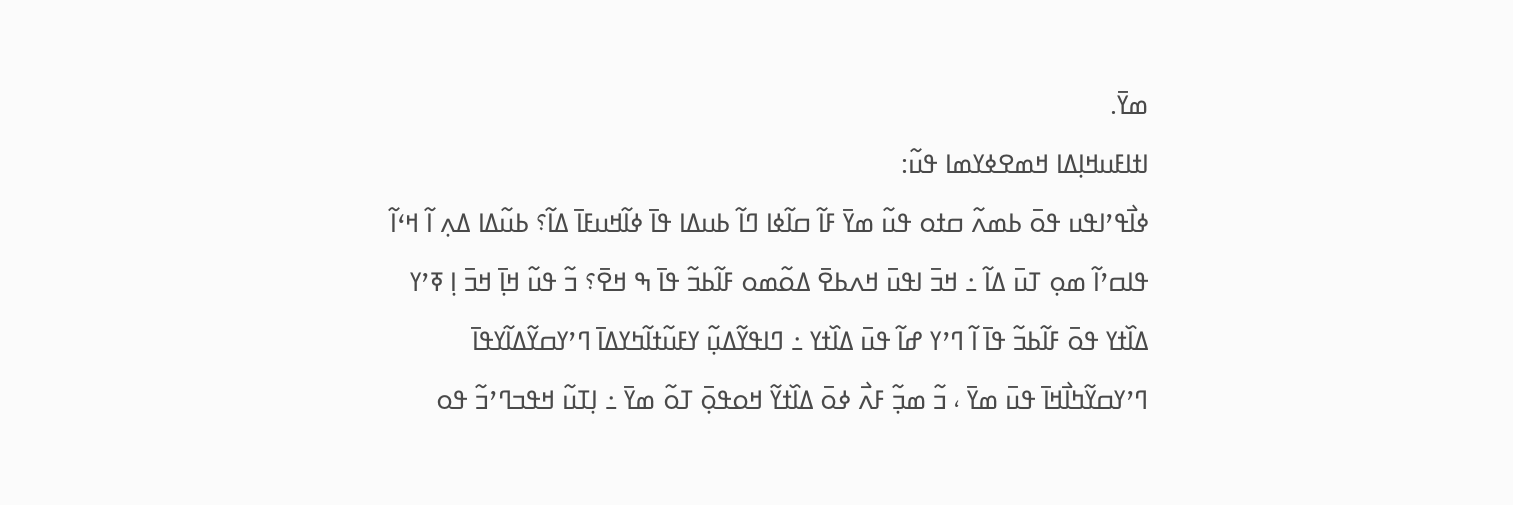ߘߌ߫.
ߊߙߊߓߎߞߊ߲ߡߊ ߞߘߐߦߌߘߊ ߟߎ߬:
ߦߊ߯ߟߴߊߟߎ ߟߋ߫ ߕߘߍ߬ ߛߙߋ ߟߎ߬ ߘߌ߫ ߓߊ߬ ߛߊ߬ߦߊ ߣߊ߬ ߕߎߡߊ ߟߊ߫ ߦߊ߬ߞߎߓߊ߫ ߡߊ߬؟ ߕߎ߬ߡߊ ߡߍ߲ ߊ߬ ߞߵߊ߬ ߟߊߛߴߊ߬ ߘߋ߲ ߠߎ߫ ߡߊ߬ ߸ ߞߏ߫ ߊߟߎ߫ ߞߍߕߐ߫ ߡߋ߬ߘߋ ߓߊ߬ߕߏ߬ ߟߊ߫ ߒ ߞߐ߫؟ ߏ߬ ߟߎ߬ ߞߊ߲߫ ߞߏ߫ ߊ߲ ߧߴߌ ߡߊ߰ߙߌ ߟߋ߫ ߓߊ߬ߕߏ߬ ߟߊ߫ ߊ߬ ߣߴߌ ߝߊ߬ ߟߎ߫ ߡߊ߰ߙߌ ߸ ߣߊߟߌ߬ߡߎ߲߬ ߌߓߎ߬ߙߊ߬ߤߌߡߊ߫ ߣߴߌߛߌ߬ߡߊ߬ߌߟߊ߫ ߣߴߌߛߌ߬ߤߊ߯ߞߊ߫ ߟߎ߫ ߘߌ߫ ، ߏ߬ ߘߏ߲߬ ߓߍ߯ ߦߋ߫ ߡߊ߰ߙߌ߬ ߞߋߟߋ߲߫ ߠߋ߬ ߘߌ߫ ߸ ߊ߲ߠߎ߬ ߞߟߏߣߴߏ߬ ߟߋ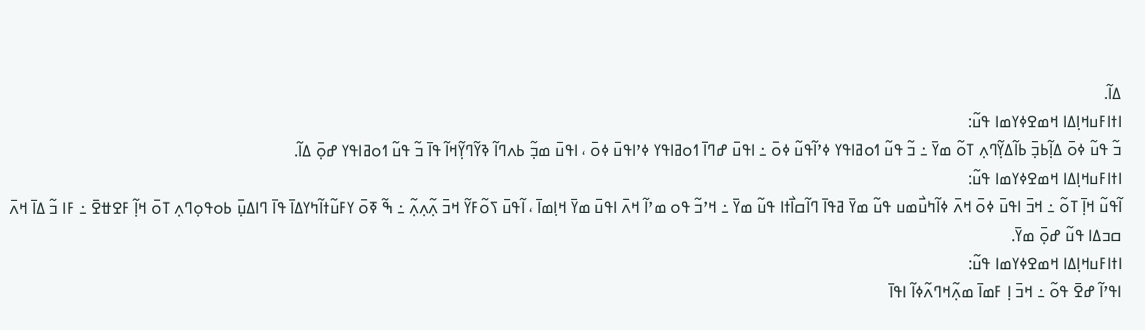ߡߊ߬.
ߊߙߊߓߎߞߊ߲ߡߊ ߞߘߐߦߌߘߊ ߟߎ߬:
ߏ߬ ߟߎ߬ ߦߋ߫ ߡߊ߲߬ߕߏ߲߫ ߕߊ߬ߡߌ߲߬ߣߍ߲ ߠߋ߬ ߘߌ߫ ߸ ߏ߬ ߟߎ߬ ߗߋߥߊߟߌ ߦߴߊ߬ߟߎ߬ ߦߋ߫ ߸ ߊߟߎ߫ ߝߣߊ߫ ߗߋߥߊߟߌ ߦߴߊߟߎ߫ ߦߋ߫ ، ߊߟߎ߫ ߘߏ߲߬ ߕߍߣߊ߬ ߢߌ߬ߣߌ߲߬ߞߊ߬ ߟߊ߫ ߏ߬ ߟߎ߬ ߗߋߥߊߟߌ ߝߋ߲߫ ߡߊ߬.
ߊߙߊߓߎߞߊ߲ߡߊ ߞߘߐߦߌߘߊ ߟߎ߬:
ߊ߬ߟߎ߬ ߞߊ߲߫ ߠߋ߬ ߸ ߞߏ߫ ߊߟߎ߫ ߦߋ߫ ߞߍ߫ ߦߊ߬ߤߎ߯ߘߎ ߟߎ߬ ߘߌ߫ ߥߟߊ߫ ߣߊ߬ߛߊ߯ߙߊ ߟߎ߬ ߘߌ߫ ߸ ߞߴߏ߬ ߟߋ ߘߴߊ߬ ߞߍ߫ ߊߟߎ߫ ߘߌ߫ ߞߊ߲ߘߊ߫ ، ߊ߬ߟߎ߫ ߖߋ߬ߓߌ߬ ߞߏ߫ ߍ߲߬ߍ߲ߍ߲߬ ߸ ߒ߬ ߧߋ߫ ߌߓߎ߬ߙߊ߬ߤߌߡߊ߫ ߟߊ߫ ߣߊߡߎ߲߫ ߕߋߟߋ߲ߣߍ߲ ߠߋ߫ ߞߊ߲߬ ߓߐߚߐ߫ ߸ ߓߊ ߏ߬ ߡߊ߫ ߞߍ߫ ߛߏߡߊ ߟߎ߬ ߝߋ߲߫ ߘߌ߫.
ߊߙߊߓߎߞߊ߲ߡߊ ߞߘߐߦߌߘߊ ߟߎ߬:
ߊߟߴߊ߬ ߝߐ߫ ߟߋ߬ ߸ ߞߏ߫ ߊ߲ ߓߘߊ߫ ߘߍ߲߬ߞߣߍ߬ߦߊ߬ ߊߟߊ߫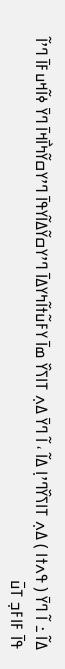ߡߊ߬ ߸ ߊ߬ ߣߌ߫ ( ߟߍߙߊ ) ߡߍ߲ ߠߊߖߌ߰ߣߴߊ߲ ߡߊ߬ ، ߊ߬ ߣߌ߫ ߡߍ߲ ߠߊߖߌ߰ ߘߊ߫ ߌߓߎ߬ߙߊ߬ߤߌߡߊ߫ ߣߴߌߛߌ߬ߡߊ߬ߌߟߊ߫ ߣߴߌߛߌ߬ߤߊ߯ߞߊ߫ ߣߌ߫ ߦߊ߬ߞߎߓߊ߫ ߣߴߊ߬ ߟߊ߫ ߓߊߓߏ߲ ߠߎ߫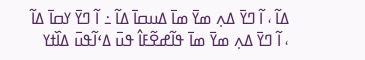ߡߊ߬ ، ߊ߬ ߣߌ߫ ߡߍ߲ ߘߌ߫ ߘߊ߫ ߡߎߛߊ߫ ߡߊ߬ ߸ ߊ߬ ߣߌ߫ ߌߛߊ߫ ߡߊ߬ ، ߊ߬ ߣߌ߫ ߡߍ߲ ߘߌ߫ ߘߊ߫ ߟߊ߬ߝߐ߬ߓߊ߮ ߟߎ߫ ߡߵߊ߬ߟߎ߫ ߡߊ߰ߙߌ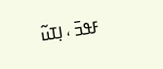ߓߟߏ߫ ، ߊ߲ߠߎ߬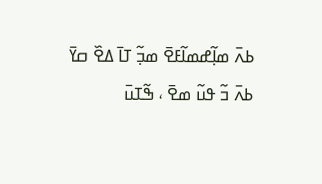ߕߍ߫ ߘߊ߲߬ߝߘߊ߬ߓߐ߫ ߘߏ߲߬ ߠߊ߫ ߡߐ߰ ߛߌ߫ ߕߍ߫ ߏ߬ ߟߎ߬ ߘߐ߫ ، ߒ߬ߠߎ߫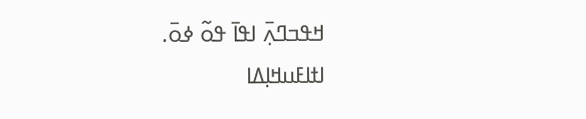ߞߟߏߣߍ߲߫ ߊߟߊ߫ ߟߋ߬ ߦߋ߫.
ߊߙߊߓߎߞߊ߲ߡߊ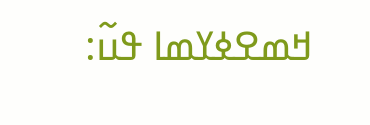ߞߘߐߦߌߘߊ ߟߎ߬: